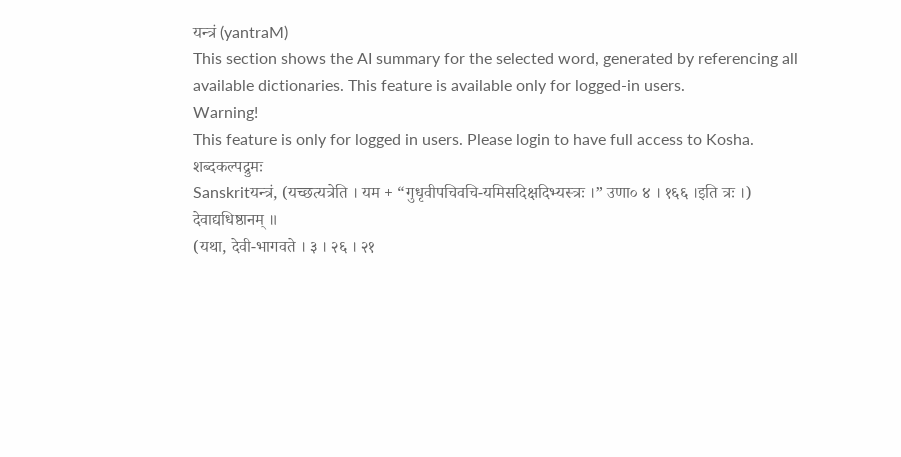यन्त्रं (yantraM)
This section shows the AI summary for the selected word, generated by referencing all available dictionaries. This feature is available only for logged-in users.
Warning!
This feature is only for logged in users. Please login to have full access to Kosha.
शब्दकल्पद्रुमः
Sanskritयन्त्रं, (यच्छत्यत्रेति । यम + “गुधृवीपचिवचि-यमिसदिक्षदिभ्यस्त्रः ।” उणा० ४ । १६६ ।इति त्रः ।) देवाद्यधिष्ठानम् ॥
(यथा, देवी-भागवते । ३ । २६ । २१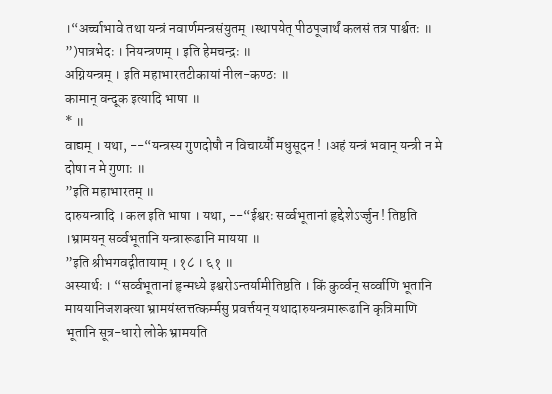।“अर्च्चाभावे तथा यन्त्रं नवार्णमन्त्रसंयुतम् ।स्थापयेत् पीठपूजार्थं कलसं तत्र पार्श्वतः ॥
”)पात्रभेदः । नियन्त्रणम् । इति हेमचन्द्रः ॥
अग्नियन्त्रम् । इति महाभारतटीकायां नील-कण्ठः ॥
कामान् वन्दूक इत्यादि भाषा ॥
* ॥
वाद्यम् । यथा, --“यन्त्रस्य गुणदोषौ न विचार्य्यौ मधुसूदन ! ।अहं यन्त्रं भवान् यन्त्री न मे दोषा न मे गुणाः ॥
”इति महाभारतम् ॥
दारुयन्त्रादि । कल इति भाषा । यथा, --“ईश्वरः सर्व्वभूतानां हृद्देशेऽर्ज्जुन ! तिष्ठति ।भ्रामयन् सर्व्वभूतानि यन्त्रारूढानि मायया ॥
”इति श्रीभगवद्गीतायाम् । १८ । ६१ ॥
अस्यार्थः । “सर्व्वभूतानां हृन्मध्ये इश्वरोऽन्तर्यामीतिष्ठति । किं कुर्व्वन् सर्व्वाणि भूतानि माययानिजशक्त्या भ्रामयंस्तत्तत्कर्म्मसु प्रवर्त्तयन् यथादारुयन्त्रमारूढानि कृत्रिमाणि भूतानि सूत्र-धारो लोके भ्रामयति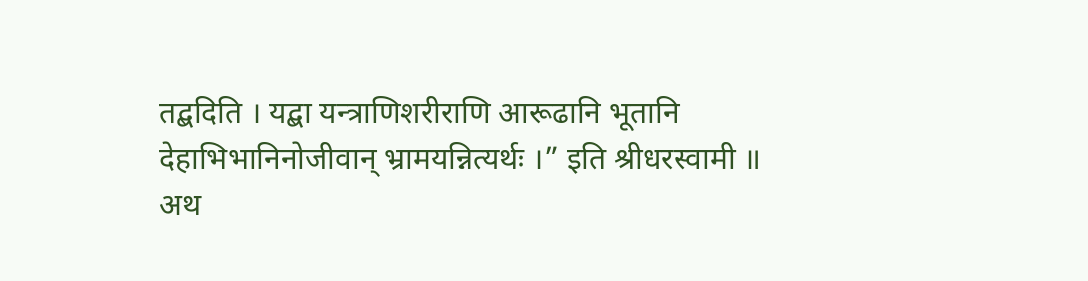तद्बदिति । यद्बा यन्त्राणिशरीराणि आरूढानि भूतानि देहाभिभानिनोजीवान् भ्रामयन्नित्यर्थः ।” इति श्रीधरस्वामी ॥
अथ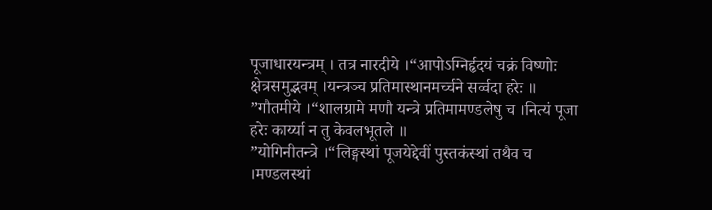पूजाधारयन्त्रम् । तत्र नारदीये ।“आपोऽग्निर्हृदयं चक्रं विष्णोः क्षेत्रसमुद्भवम् ।यन्त्रञ्च प्रतिमास्थानमर्च्चने सर्व्वदा हरेः ॥
”गौतमीये ।“शालग्रामे मणौ यन्त्रे प्रतिमामण्डलेषु च ।नित्यं पूजा हरेः कार्य्या न तु केवलभूतले ॥
”योगिनीतन्त्रे ।“लिङ्गस्थां पूजयेद्देवीं पुस्तकंस्थां तथैव च ।मण्डलस्थां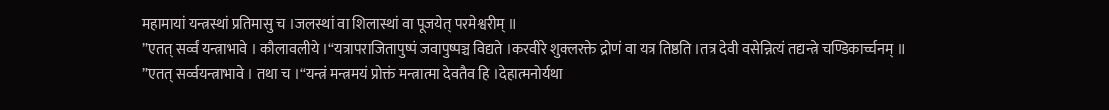महामायां यन्त्रस्थां प्रतिमासु च ।जलस्थां वा शिलास्थां वा पूजयेत् परमेश्वरीम् ॥
”एतत् सर्व्वं यन्त्राभावे । कौलावलीये ।“यत्रापराजितापुष्पं जवापुष्पञ्च विद्यते ।करवीरे शुक्लरक्ते द्रोणं वा यत्र तिष्ठति ।तत्र देवी वसेन्नित्यं तद्यन्त्रे चण्डिकार्च्चनम् ॥
”एतत् सर्व्वयन्त्राभावे । तथा च ।“यन्त्रं मन्त्रमयं प्रोक्तं मन्त्रात्मा देवतैव हि ।देहात्मनोर्यथा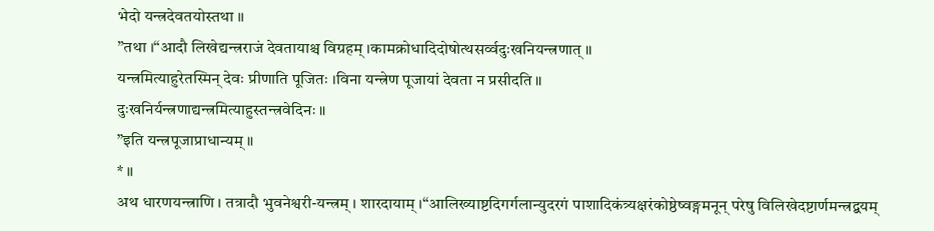भेदो यन्त्रदेवतयोस्तथा ॥
”तथा ।“आदौ लिखेद्यन्त्रराजं देवतायाश्च विग्रहम् ।कामक्रोधादिदोषोत्थसर्व्वदुःखनियन्त्रणात् ॥
यन्त्रमित्याहुरेतस्मिन् देवः प्रीणाति पूजितः ।विना यन्त्रेण पूजायां देवता न प्रसीदति ॥
दुःखनिर्यन्त्रणाद्यन्त्रमित्याहुस्तन्त्रवेदिनः ॥
”इति यन्त्रपूजाप्राधान्यम् ॥
* ॥
अथ धारणयन्त्राणि । तत्रादौ भुवनेश्वरी-यन्त्रम् । शारदायाम् ।“आलिख्याष्टदिगर्गलान्युदरगं पाशादिकंत्र्यक्षरंकोष्ठेष्वङ्गमनून् परेषु विलिखेदष्टार्णमन्त्रद्बयम्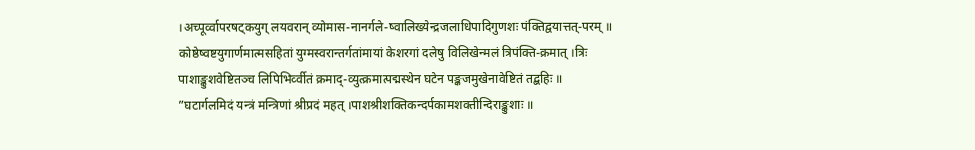।अच्पूर्व्वापरषट्कयुग् लयवरान् व्योमास-नानर्गले-ष्वालिख्येन्द्रजलाधिपादिगुणशः पंक्तिद्वयात्तत्-परम् ॥
कोष्ठेष्वष्टयुगार्णमात्मसहितां युग्मस्वरान्तर्गतांमायां केशरगां दलेषु विलिखेन्मलं त्रिपंक्ति-क्रमात् ।त्रिः पाशाङ्कुशवेष्टितञ्च लिपिभिर्व्वीतं क्रमाद्-व्युत्क्रमात्पद्मस्थेन घटेन पङ्कजमुखेनावेष्टितं तद्बहिः ॥
”घटार्गलमिदं यन्त्रं मन्त्रिणां श्रीप्रदं महत् ।पाशश्रीशक्तिकन्दर्पकामशक्तीन्दिराङ्कुशाः ॥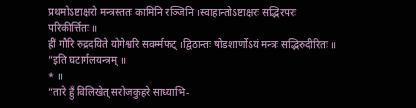प्रथमोऽष्टाक्षरो मन्त्रस्ततः कामिनि रञ्जिनि ।स्वाहान्तोऽष्टाक्षरः सद्भिरपरः परिकीर्त्तितः ॥
ह्रीं गौरि रुद्रदयिते योगेश्वरि सवर्म्मफट् ।द्विठान्तः षोडशार्णोऽयं मन्त्रः सद्भिरुदीरितः ॥
”इति घटार्गलयन्त्रम् ॥
* ॥
“तारे हुँ विलिखेत् सरोजकुहरे साध्याभि-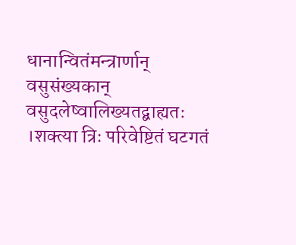धानान्वितंमन्त्रार्णान् वसुसंख्यकान् वसुदलेष्वालिख्यतद्बाह्यतः ।शक्त्या त्रिः परिवेष्टितं घटगतं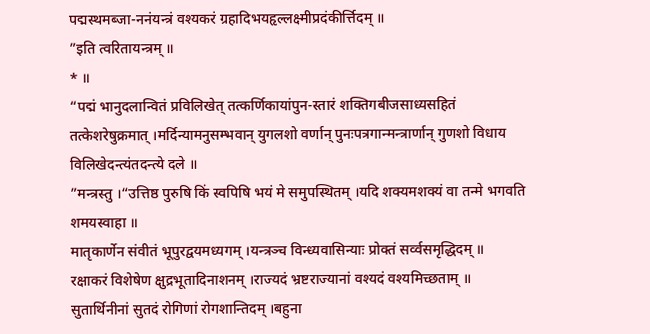पद्मस्थमब्जा-ननंयन्त्रं वश्यकरं ग्रहादिभयहृल्लक्ष्मीप्रदंकीर्त्तिदम् ॥
”इति त्वरितायन्त्रम् ॥
* ॥
“पद्मं भानुदलान्वितं प्रविलिखेत् तत्कर्णिकायांपुन-स्तारं शक्तिगबीजसाध्यसहितं तत्केशरेषुक्रमात् ।मर्दिन्यामनुसम्भवान् युगलशो वर्णान् पुनःपत्रगान्मन्त्रार्णान् गुणशो विधाय विलिखेदन्त्यंतदन्त्ये दले ॥
”मन्त्रस्तु ।“उत्तिष्ठ पुरुषि किं स्वपिषि भयं मे समुपस्थितम् ।यदि शक्यमशक्यं वा तन्मे भगवति शमयस्वाहा ॥
मातृकार्णेन संवीतं भूपुरद्वयमध्यगम् ।यन्त्रञ्च विन्ध्यवासिन्याः प्रोक्तं सर्व्वसमृद्धिदम् ॥
रक्षाकरं विशेषेण क्षुद्रभूतादिनाशनम् ।राज्यदं भ्रष्टराज्यानां वश्यदं वश्यमिच्छताम् ॥
सुतार्थिनीनां सुतदं रोगिणां रोगशान्तिदम् ।बहुना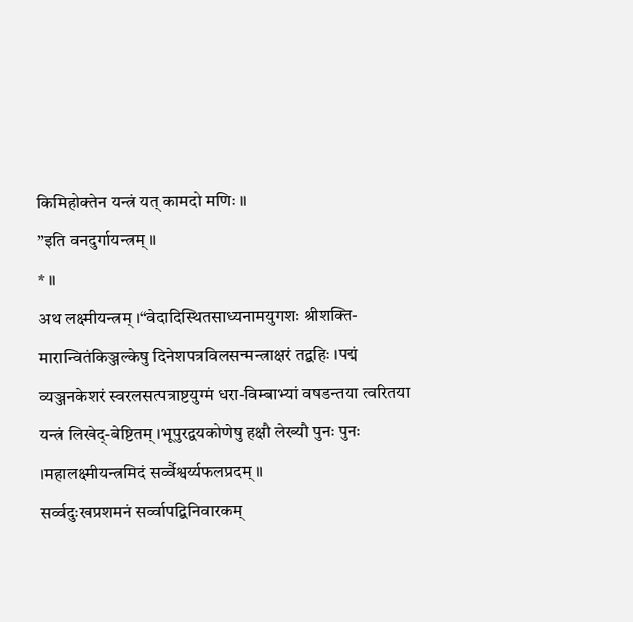किमिहोक्तेन यन्त्रं यत् कामदो मणिः ॥
”इति वनदुर्गायन्त्रम् ॥
* ॥
अथ लक्ष्मीयन्त्रम् ।“वेदादिस्थितसाध्यनामयुगशः श्रीशक्ति-मारान्वितंकिञ्जल्केषु दिनेशपत्रविलसन्मन्त्राक्षरं तद्बहिः ।पद्मं व्यञ्जनकेशरं स्वरलसत्पत्राष्टयुग्मं धरा-विम्बाभ्यां वषडन्तया त्वरितया यन्त्रं लिखेद्-बेष्टितम् ।भूपुरद्वयकोणेषु हक्षौ लेख्यौ पुनः पुनः ।महालक्ष्मीयन्त्रमिदं सर्व्वैश्वर्य्यफलप्रदम् ॥
सर्व्वदुःखप्रशमनं सर्व्वापद्बिनिवारकम्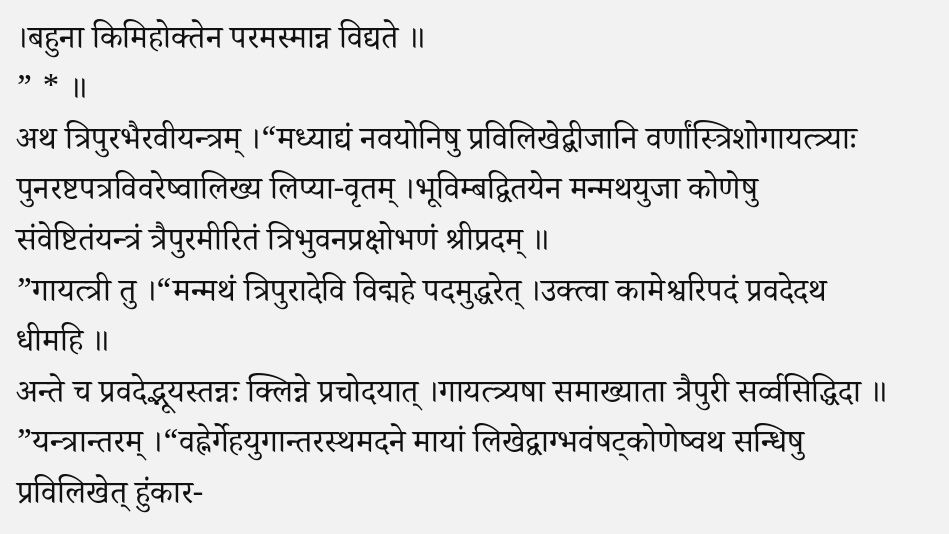।बहुना किमिहोक्तेन परमस्मान्न विद्यते ॥
” * ॥
अथ त्रिपुरभैरवीयन्त्रम् ।“मध्याद्यं नवयोनिषु प्रविलिखेद्बीजानि वर्णांस्त्रिशोगायत्त्र्याः पुनरष्टपत्रविवरेष्वालिख्य लिप्या-वृतम् ।भूविम्बद्वितयेन मन्मथयुजा कोणेषु संवेष्टितंयन्त्रं त्रैपुरमीरितं त्रिभुवनप्रक्षोभणं श्रीप्रदम् ॥
”गायत्त्री तु ।“मन्मथं त्रिपुरादेवि विद्महे पदमुद्धरेत् ।उक्त्वा कामेश्वरिपदं प्रवदेदथ धीमहि ॥
अन्ते च प्रवदेद्भूयस्तन्नः क्लिन्ने प्रचोदयात् ।गायत्त्र्यषा समाख्याता त्रैपुरी सर्व्वसिद्धिदा ॥
”यन्त्रान्तरम् ।“वह्नेर्गेहयुगान्तरस्थमदने मायां लिखेद्वाग्भवंषट्कोणेष्वथ सन्धिषु प्रविलिखेत् हुंकार-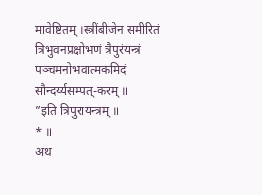मावेष्टितम् ।स्त्रींबीजेन समीरितं त्रिभुवनप्रक्षोभणं त्रैपुरंयन्त्रं पञ्चमनोभवात्मकमिदं सौन्दर्य्यसम्पत्-करम् ॥
”इति त्रिपुरायन्त्रम् ॥
* ॥
अथ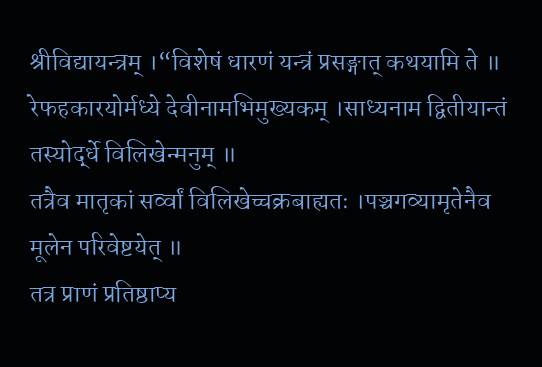श्रीविद्यायन्त्रम् ।“विशेषं धारणं यन्त्रं प्रसङ्गात् कथयामि ते ॥
रेफहकारयोर्मध्ये देवीनामभिमुख्यकम् ।साध्यनाम द्वितीयान्तं तस्योर्द्धे विलिखेन्मनुम् ॥
तत्रैव मातृकां सर्व्वां विलिखेच्चक्रबाह्यतः ।पञ्चगव्यामृतेनैव मूलेन परिवेष्टयेत् ॥
तत्र प्राणं प्रतिष्ठाप्य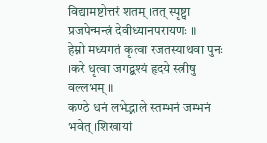विद्यामष्टोत्तरं शतम् ।तत् स्पृष्ट्वा प्रजपेन्मन्त्रं देवीध्यानपरायणः ॥
हेम्नो मध्यगतं कृत्वा रजतस्याथवा पुनः ।करे धृत्वा जगद्बश्यं हृदये स्त्रीषु वल्लभम् ॥
कण्ठे धनं लभेद्भाले स्तम्भनं जम्भनं भवेत् ।शिखायां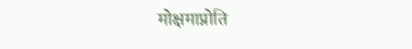मोक्षमाप्नोति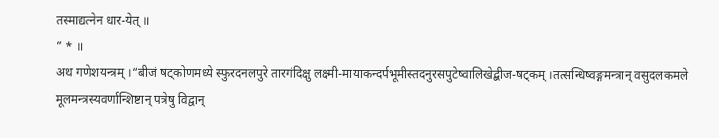तस्माद्यत्नेन धार-येत् ॥
” * ॥
अथ गणेशयन्त्रम् ।“बीजं षट्कोणमध्ये स्फुरदनलपुरे तारगंदिक्षु लक्ष्मी-मायाकन्दर्पभूमीस्तदनुरसपुटेष्वालिखेद्बीज-षट्कम् ।तत्सन्धिष्वङ्गमन्त्रान् वसुदलकमले मूलमन्त्रस्यवर्णान्शिष्टान् पत्रेषु विद्वान्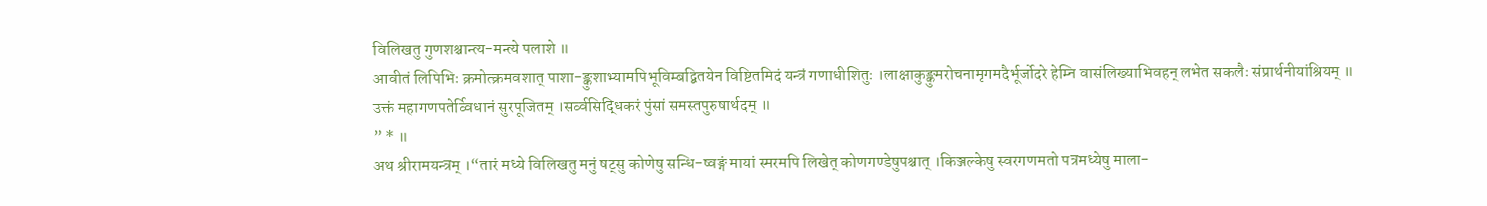विलिखतु गुणशश्चान्त्य-मन्त्ये पलाशे ॥
आवीतं लिपिभिः क्रमोत्क्रमवशात् पाशा-ङ्कुशाभ्यामपिभूविम्बद्बितयेन विष्टितमिदं यन्त्रं गणाधीशितुः ।लाक्षाकुङ्कुमरोचनामृगमदैर्भूर्जोदरे हेम्नि वासंलिख्याभिवहन् लभेत सकलैः संप्रार्थनीयांश्रियम् ॥
उक्तं महागणपतेर्व्विधानं सुरपूजितम् ।सर्व्वसिद्धिकरं पुंसां समस्तपुरुषार्थदम् ॥
” * ॥
अथ श्रीरामयन्त्रम् ।“तारं मध्ये विलिखतु मनुं षट्सु कोणेषु सन्धि-ष्वङ्गं मायां स्मरमपि लिखेत् कोणगण्डेषुपश्चात् ।किञ्जल्केषु स्वरगणमतो पत्रमध्येषु माला-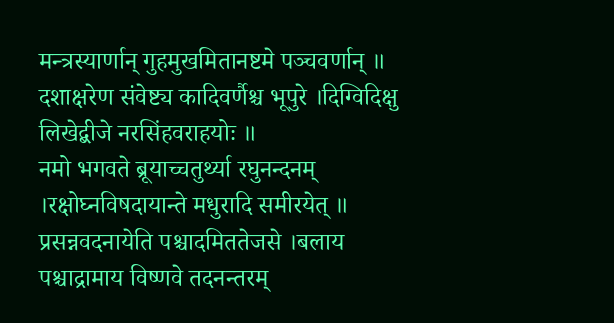मन्त्रस्यार्णान् गुहमुखमितानष्टमे पञ्चवर्णान् ॥
दशाक्षरेण संवेष्ट्य कादिवर्णैश्च भूपुरे ।दिग्विदिक्षु लिखेद्बीजे नरसिंहवराहयोः ॥
नमो भगवते ब्रूयाच्चतुर्थ्या रघुनन्दनम् ।रक्षोघ्नविषदायान्ते मधुरादि समीरयेत् ॥
प्रसन्नवदनायेति पश्चादमिततेजसे ।बलाय पश्चाद्रामाय विष्णवे तदनन्तरम्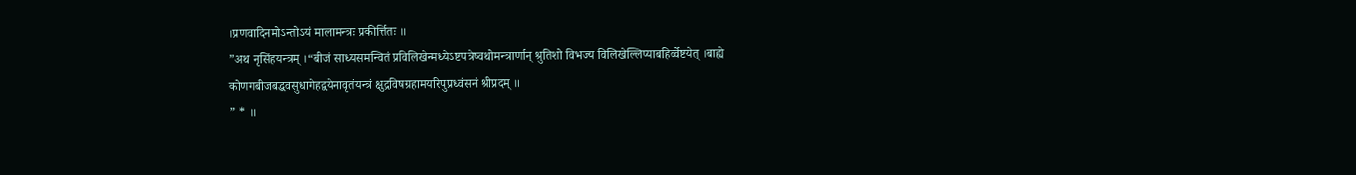।प्रणवादिनमोऽन्तोऽयं मालामन्त्रः प्रकीर्त्तितः ॥
”अथ नृसिंहयन्त्रम् ।“बीजं साध्यसमन्वितं प्रविलिखेन्मध्येऽष्टपत्रेष्वथोमन्त्रार्णान् श्रुतिशो विभज्य विलिखेल्लिप्याबहिर्व्वेष्टयेत् ।बाह्ये कोणगबीजबद्धवसुधागेहद्वयेनावृतंयन्त्रं क्षुद्रविषग्रहामयरिपुप्रध्वंसनं श्रीप्रदम् ॥
” * ॥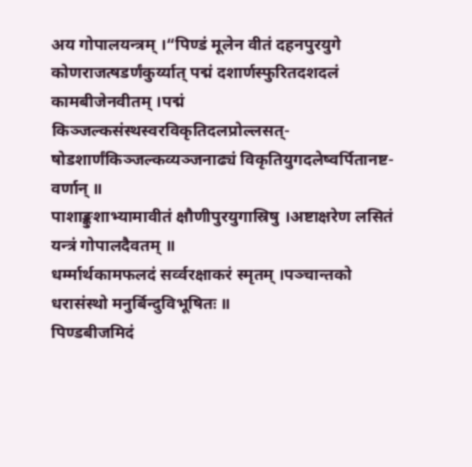अय गोपालयन्त्रम् ।“पिण्डं मूलेन वीतं दहनपुरयुगे कोणराजत्षडर्णंकुर्य्यात् पद्मं दशार्णस्फुरितदशदलं कामबीजेनवीतम् ।पद्मं किञ्जल्कसंस्थस्वरविकृतिदलप्रोल्लसत्-षोडशार्णंकिञ्जल्कव्यञ्जनाढ्यं विकृतियुगदलेष्वर्पितानष्ट-वर्णान् ॥
पाशाङ्कुशाभ्यामावीतं क्षौणीपुरयुगास्रिषु ।अष्टाक्षरेण लसितं यन्त्रं गोपालदैवतम् ॥
धर्म्मार्थकामफलदं सर्व्वरक्षाकरं स्मृतम् ।पञ्चान्तको धरासंस्थो मनुर्बिन्दुविभूषितः ॥
पिण्डबीजमिदं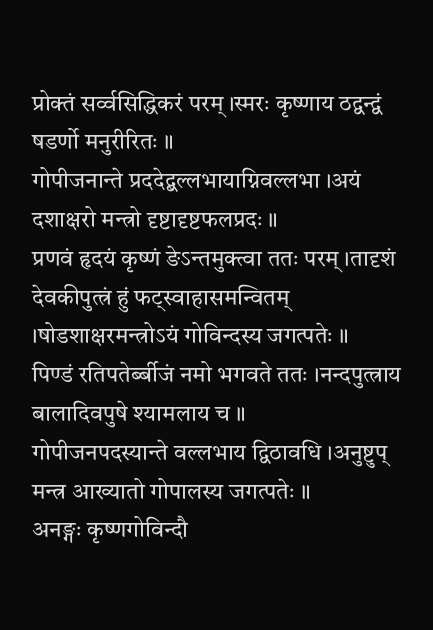प्रोक्तं सर्व्वसिद्धिकरं परम् ।स्मरः कृष्णाय ठद्वन्द्वं षडर्णो मनुरीरितः ॥
गोपीजनान्ते प्रददेद्बल्लभायाग्निवल्लभा ।अयं दशाक्षरो मन्त्रो दृष्टादृष्टफलप्रदः ॥
प्रणवं हृदयं कृष्णं ङेऽन्तमुक्त्वा ततः परम् ।तादृशं देवकीपुत्त्रं हुं फट्स्वाहासमन्वितम् ।षोडशाक्षरमन्त्रोऽयं गोविन्दस्य जगत्पतेः ॥
पिण्डं रतिपतेर्ब्बीजं नमो भगवते ततः ।नन्दपुत्त्राय बालादिवपुषे श्यामलाय च ॥
गोपीजनपदस्यान्ते वल्लभाय द्विठावधि ।अनुष्टुप् मन्त्र आख्यातो गोपालस्य जगत्पतेः ॥
अनङ्गः कृष्णगोविन्दौ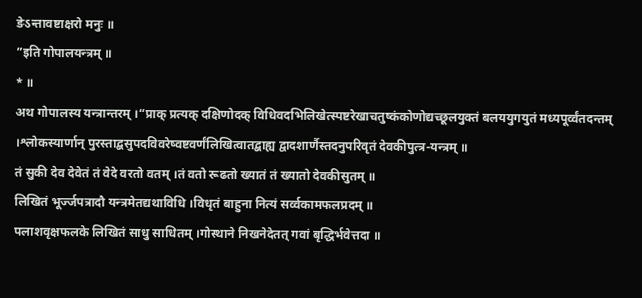ङेऽन्तावष्टाक्षरो मनुः ॥
”इति गोपालयन्त्रम् ॥
* ॥
अथ गोपालस्य यन्त्रान्तरम् ।“प्राक् प्रत्यक् दक्षिणोदक् विधिवदभिलिखेत्स्पष्टरेखाचतुष्कंकोणोद्यच्छूलयुक्तं बलययुगयुतं मध्यपूर्व्वंतदन्तम् ।श्लोकस्यार्णान् पुरस्ताद्बसुपदविवरेष्वष्टवर्णंलिखित्वातद्बाह्य द्वादशार्णैस्तदनुपरिवृतं देवकीपुत्त्र-यन्त्रम् ॥
तं सुकी देव देवेतं तं वेदे वरतो वतम् ।तं वतो रूढतो ख्यातं तं ख्यातो देवकीसुतम् ॥
लिखितं भूर्ज्जपत्रादौ यन्त्रमेतद्यथाविधि ।विधृतं बाहुना नित्यं सर्व्वकामफलप्रदम् ॥
पलाशवृक्षफलके लिखितं साधु साधितम् ।गोस्थाने निखनेदेतत् गवां बृद्धिर्भवेत्तदा ॥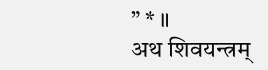” * ॥
अथ शिवयन्त्रम्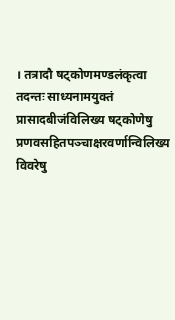। तत्रादौ षट्कोणमण्डलंकृत्वा तदन्तः साध्यनामयुक्तं प्रासादबीजंविलिख्य षट्कोणेषु प्रणवसहितपञ्चाक्षरवर्णान्विलिख्य विवरेषु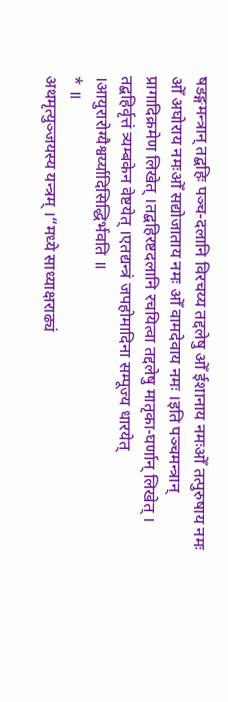षडङ्गमन्त्रान् तद्बहिः पञ्च-दलानि विरचय्य तद्दलेषु ओँ ईशानाय नमःओँ तत्पुरुषाय नमः ओँ अघोराय नमःओँ सद्योजाताय नमः ओँ वामदेवाय नमः ।इति पञ्चमन्त्रान् प्रागादिक्रमेण लिखेत् ।तद्बहिरष्टदलानि रचयित्वा तद्दलेषु मातृका-घर्णान् लिखेत् । तद्बहिर्वृत्तं त्र्यम्बकेन वेष्टयेत् ।एतद्यन्त्रं जपहोमादिना सम्पूज्य धारयेत् ।आयुरारोग्यैश्वर्य्यादिसिद्धिर्भवति ॥
* ॥
अथमृत्युञ्जयस्य यन्त्रम् ।“मध्ये साध्याक्षराढ्यं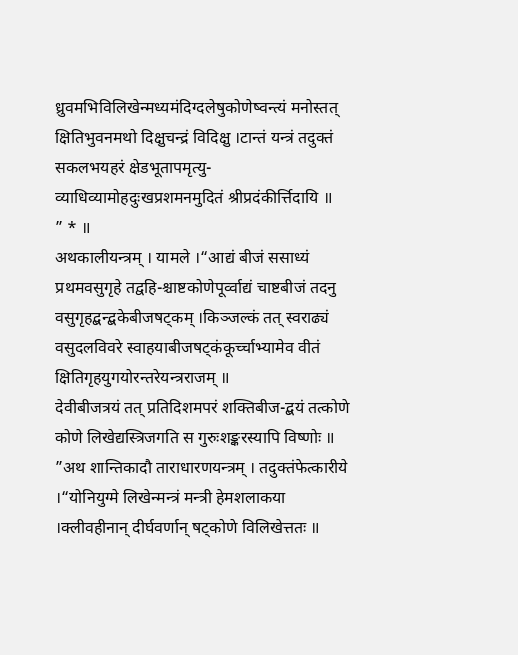ध्रुवमभिविलिखेन्मध्यमंदिग्दलेषुकोणेष्वन्त्यं मनोस्तत् क्षितिभुवनमथो दिक्षुचन्द्रं विदिक्षु ।टान्तं यन्त्रं तदुक्तं सकलभयहरं क्षेडभूतापमृत्यु-व्याधिव्यामोहदुःखप्रशमनमुदितं श्रीप्रदंकीर्त्तिदायि ॥
” * ॥
अथकालीयन्त्रम् । यामले ।“आद्यं बीजं ससाध्यं प्रथमवसुगृहे तद्वहि-श्चाष्टकोणेपूर्व्वाद्यं चाष्टबीजं तदनु वसुगृहद्बन्द्बकेबीजषट्कम् ।किञ्जल्कं तत् स्वराढ्यं वसुदलविवरे स्वाहयाबीजषट्कंकूर्च्चाभ्यामेव वीतं क्षितिगृहयुगयोरन्तरेयन्त्रराजम् ॥
देवीबीजत्रयं तत् प्रतिदिशमपरं शक्तिबीज-द्बयं तत्कोणे कोणे लिखेद्यस्त्रिजगति स गुरुःशङ्करस्यापि विष्णोः ॥
”अथ शान्तिकादौ ताराधारणयन्त्रम् । तदुक्तंफेत्कारीये ।“योनियुग्मे लिखेन्मन्त्रं मन्त्री हेमशलाकया ।क्लीवहीनान् दीर्घवर्णान् षट्कोणे विलिखेत्ततः ॥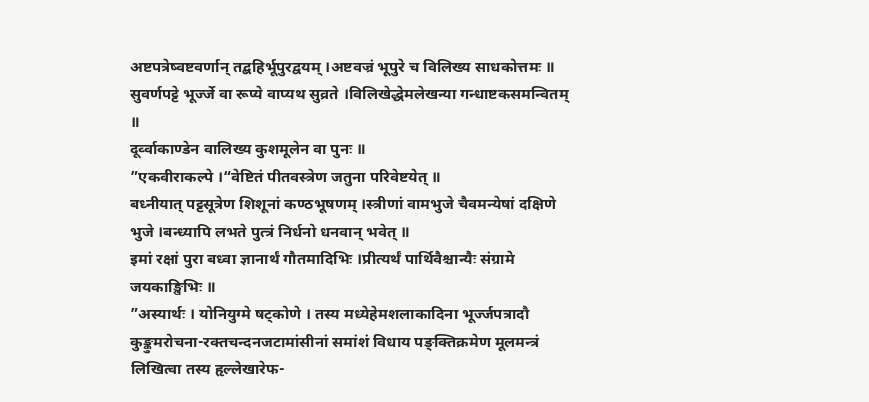अष्टपत्रेष्वष्टवर्णान् तद्बहिर्भूपुरद्वयम् ।अष्टवज्रं भूपुरे च विलिख्य साधकोत्तमः ॥
सुवर्णपट्टे भूर्ज्जे वा रूप्ये वाप्यथ सुव्रते ।विलिखेद्धेमलेखन्या गन्धाष्टकसमन्वितम् ॥
दूर्व्वाकाण्डेन वालिख्य कुशमूलेन वा पुनः ॥
”एकवीराकल्पे ।“वेष्टितं पीतवस्त्रेण जतुना परिवेष्टयेत् ॥
बध्नीयात् पट्टसूत्रेण शिशूनां कण्ठभूषणम् ।स्त्रीणां वामभुजे चैवमन्येषां दक्षिणे भुजे ।बन्ध्यापि लभते पुत्त्रं निर्धनो धनवान् भवेत् ॥
इमां रक्षां पुरा बध्वा ज्ञानार्थं गौतमादिभिः ।प्रीत्यर्थं पार्थिवैश्चान्यैः संग्रामे जयकाङ्खिभिः ॥
”अस्यार्थः । योनियुग्मे षट्कोणे । तस्य मध्येहेमशलाकादिना भूर्ज्जपत्रादौ कुङ्कुमरोचना-रक्तचन्दनजटामांसीनां समांशं विधाय पङ्क्तिक्रमेण मूलमन्त्रं लिखित्वा तस्य हृल्लेखारेफ-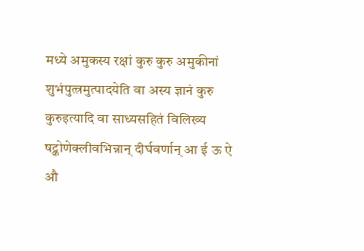मध्ये अमुकस्य रक्षां कुरु कुरु अमुकीनां शुभंपुत्त्रमुत्पादयेति वा अस्य ज्ञानं कुरु कुरुइत्यादि वा साध्यसहितं विलिख्य षट्कोणेक्लीवभिन्नान् दीर्घवर्णान् आ ई ऊ ऐ औ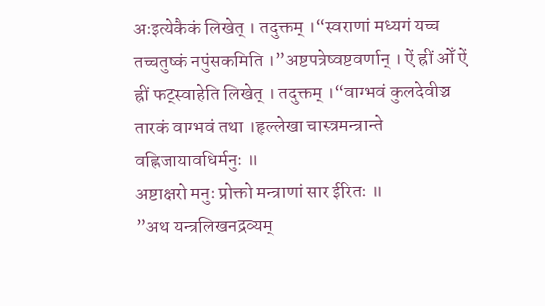अःइत्येकैकं लिखेत् । तदुक्तम् ।“स्वराणां मध्यगं यच्च तच्चतुष्कं नपुंसकमिति ।”अष्टपत्रेष्वष्टवर्णान् । ऐं ह्रीं ओँ ऐं ह्रीं फट्स्वाहेति लिखेत् । तदुक्तम् ।“वाग्भवं कुलदेवीञ्च तारकं वाग्भवं तथा ।हृल्लेखा चास्त्रमन्त्रान्ते वह्निजायावधिर्मनुः ॥
अष्टाक्षरो मनुः प्रोक्तो मन्त्राणां सार ईरितः ॥
”अथ यन्त्रलिखनद्रव्यम्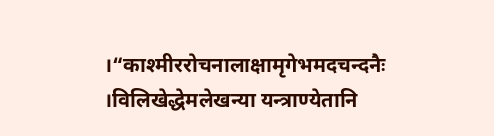।“काश्मीररोचनालाक्षामृगेभमदचन्दनैः ।विलिखेद्धेमलेखन्या यन्त्राण्येतानि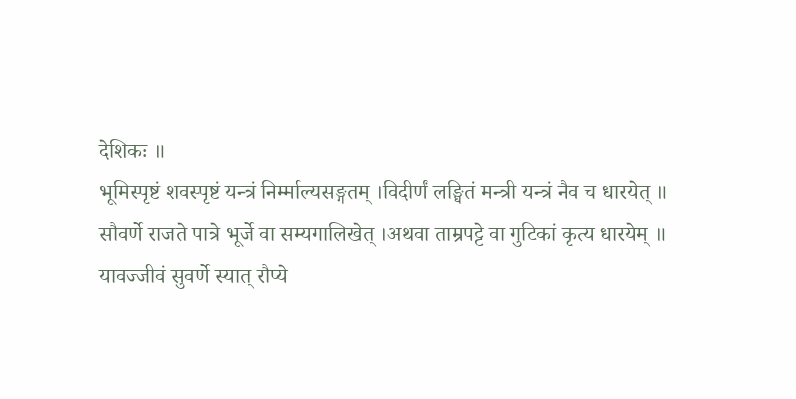देशिकः ॥
भूमिस्पृष्टं शवस्पृष्टं यन्त्रं निर्म्माल्यसङ्गतम् ।विदीर्णं लङ्घितं मन्त्री यन्त्रं नैव च धारयेत् ॥
सौवर्णे राजते पात्रे भूर्जे वा सम्यगालिखेत् ।अथवा ताम्रपट्टे वा गुटिकां कृत्य धारयेम् ॥
यावज्जीवं सुवर्णे स्यात् रौप्ये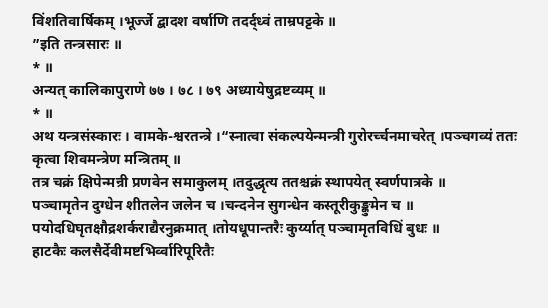विंशतिवार्षिकम् ।भूर्ज्जे द्बादश वर्षाणि तदर्द्ध्वं ताम्रपट्टके ॥
”इति तन्त्रसारः ॥
* ॥
अन्यत् कालिकापुराणे ७७ । ७८ । ७९ अध्यायेषुद्रष्टव्यम् ॥
* ॥
अथ यन्त्रसंस्कारः । वामके-श्वरतन्त्रे ।“स्नात्वा संकल्पयेन्मन्त्री गुरोरर्च्चनमाचरेत् ।पञ्चगव्यं ततः कृत्वा शिवमन्त्रेण मन्त्रितम् ॥
तत्र चक्रं क्षिपेन्मन्री प्रणवेन समाकुलम् ।तदुद्धृत्य ततश्चक्रं स्थापयेत् स्वर्णपात्रके ॥
पञ्चामृतेन दुग्धेन शीतलेन जलेन च ।चन्दनेन सुगन्धेन कस्तूरीकुङ्कुमेन च ॥
पयोदधिघृतक्षौद्रशर्कराद्यैरनुक्रमात् ।तोयधूपान्तरैः कुर्य्यात् पञ्चामृतविधिं बुधः ॥
हाटकैः कलसैर्देवीमष्टभिर्व्वारिपूरितैः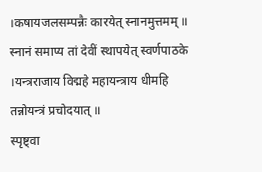।कषायजलसम्पन्नैः कारयेत् स्नानमुत्तमम् ॥
स्नानं समाप्य तां देवीं स्थापयेत् स्वर्णपाठके ।यन्त्रराजाय विद्महे महायन्त्राय धीमहि तन्नोयन्त्रं प्रचोदयात् ॥
स्पृष्ट्वा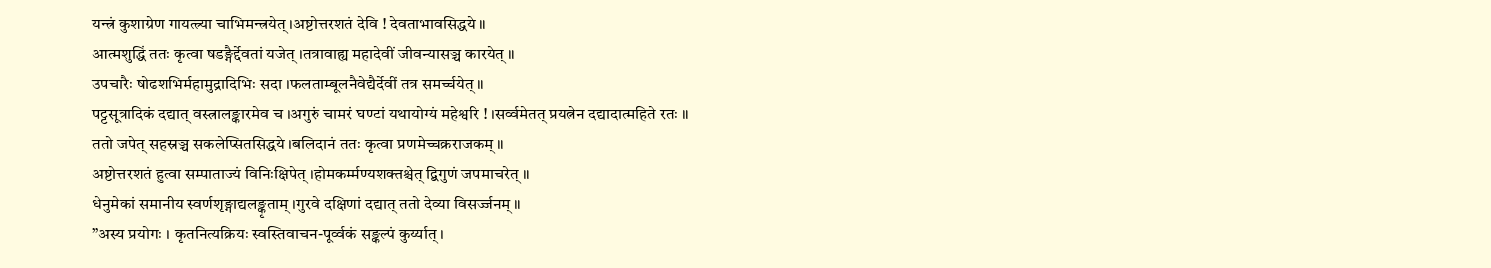यन्त्रं कुशाग्रेण गायत्त्र्या चाभिमन्त्रयेत् ।अष्टोत्तरशतं देवि ! देवताभावसिद्धये ॥
आत्मशुद्धिं ततः कृत्वा षडङ्गैर्द्देवतां यजेत् ।तत्रावाह्य महादेवीं जीवन्यासञ्च कारयेत् ॥
उपचारैः षोढशभिर्महामुद्रादिभिः सदा ।फलताम्बूलनैवेद्यैर्देवीं तत्र समर्च्चयेत् ॥
पट्टसूत्रादिकं दद्यात् वस्त्रालङ्कारमेव च ।अगुरुं चामरं घण्टां यथायोग्यं महेश्वरि ! ।सर्व्वमेतत् प्रयत्नेन दद्यादात्महिते रतः ॥
ततो जपेत् सहस्रञ्च सकलेप्सितसिद्धये ।बलिदानं ततः कृत्वा प्रणमेच्चक्रराजकम् ॥
अष्टोत्तरशतं हुत्वा सम्पाताज्यं विनिःक्षिपेत् ।होमकर्म्मण्यशक्तश्चेत् द्बिगुणं जपमाचरेत् ॥
धेनुमेकां समानीय स्वर्णशृङ्गाद्यलङ्कृताम् ।गुरवे दक्षिणां दद्यात् ततो देव्या विसर्ज्जनम् ॥
”अस्य प्रयोगः । कृतनित्यक्रियः स्वस्तिवाचन-पूर्व्वकं सङ्कल्पं कुर्य्यात् ।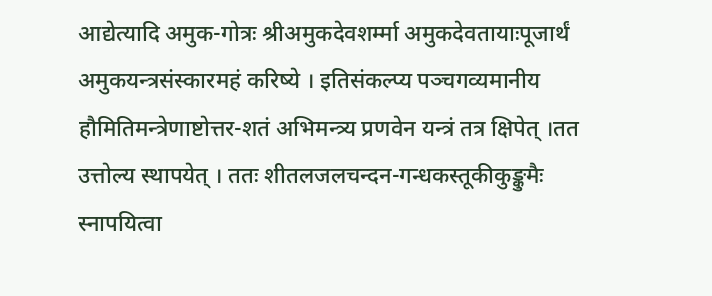आद्येत्यादि अमुक-गोत्रः श्रीअमुकदेवशर्म्मा अमुकदेवतायाःपूजार्थं अमुकयन्त्रसंस्कारमहं करिष्ये । इतिसंकल्प्य पञ्चगव्यमानीय हौमितिमन्त्रेणाष्टोत्तर-शतं अभिमन्त्र्य प्रणवेन यन्त्रं तत्र क्षिपेत् ।तत उत्तोल्य स्थापयेत् । ततः शीतलजलचन्दन-गन्धकस्तूकीकुङ्कुमैः स्नापयित्वा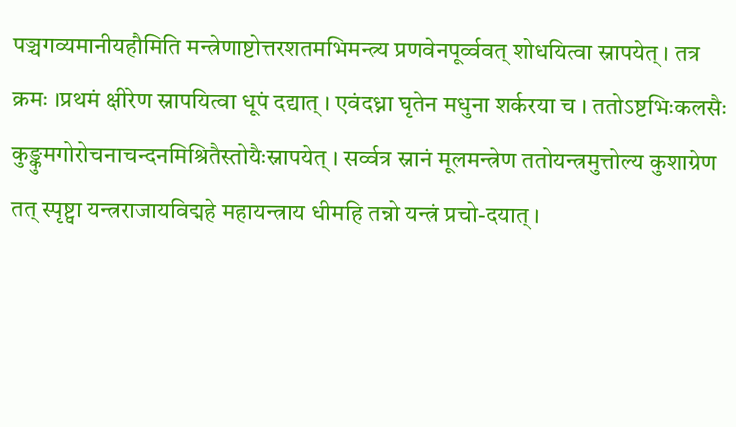पञ्चगव्यमानीयहौमिति मन्त्रेणाष्टोत्तरशतमभिमन्त्र्य प्रणवेनपूर्व्ववत् शोधयित्वा स्नापयेत् । तत्र क्रमः ।प्रथमं क्षीरेण स्नापयित्वा धूपं दद्यात् । एवंदध्ना घृतेन मधुना शर्करया च । ततोऽष्टभिःकलसैः कुङ्कुमगोरोचनाचन्दनमिश्रितैस्तोयैःस्नापयेत् । सर्व्वत्र स्नानं मूलमन्त्रेण ततोयन्त्रमुत्तोल्य कुशाग्रेण तत् स्पृष्ट्वा यन्त्रराजायविद्महे महायन्त्राय धीमहि तन्नो यन्त्रं प्रचो-दयात् ।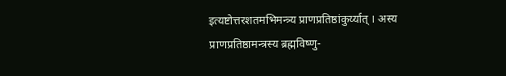इत्यष्टोत्तरशतमभिमन्त्र्य प्राणप्रतिष्ठांकुर्य्यात् । अस्य प्राणप्रतिष्ठामन्त्रस्य ब्रह्मविष्णु-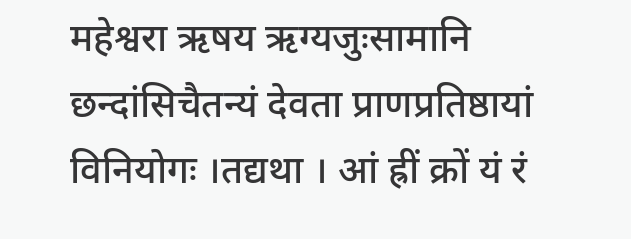महेश्वरा ऋषय ऋग्यजुःसामानि छन्दांसिचैतन्यं देवता प्राणप्रतिष्ठायां विनियोगः ।तद्यथा । आं ह्रीं क्रों यं रं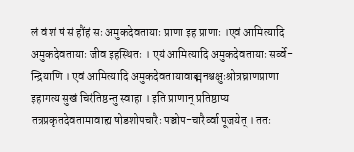लं वं शं षं सं हौंहं सः अमुकदेवतायाः प्राणा इह प्राणाः ।एवं आमित्यादि अमुकदेवतायाः जीव इहस्थितः । एयं आमित्यादि अमुकदेवतायाः सर्व्वे-न्द्रियाणि । एवं आमित्यादि अमुकदेवतायावाङ्मनश्चक्षुःश्रोत्रघ्राणप्राणा इहागत्य सुखं चिरंतिष्ठन्तु स्वाहा । इति प्राणान् प्रतिष्ठाप्य तत्रप्रकृतदेवतामावाह्य षोडशोपचारैः पञ्चोप-चारैर्व्वा पूजयेत् । ततः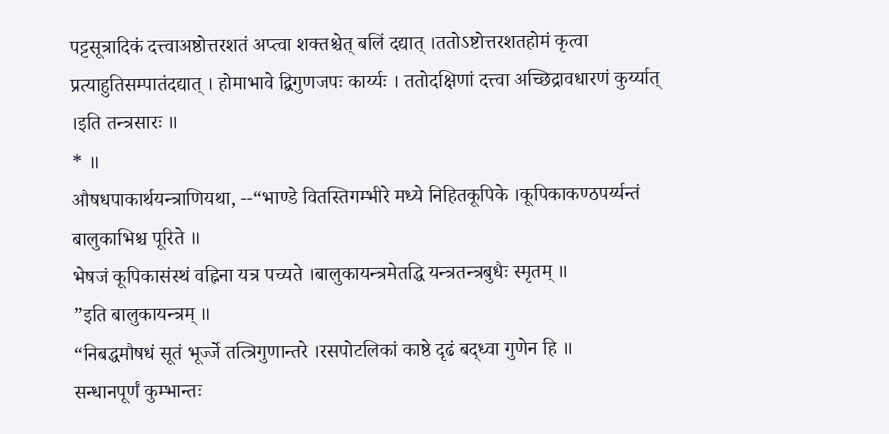पट्टसूत्रादिकं दत्त्वाअष्ठोत्तरशतं अप्त्वा शक्तश्चेत् बलिं दद्यात् ।ततोऽष्टोत्तरशतहोमं कृत्वा प्रत्याहुतिसम्पातंदद्यात् । होमाभावे द्बिगुणजपः कार्य्यः । ततोदक्षिणां दत्त्वा अच्छिद्रावधारणं कुर्य्यात् ।इति तन्त्रसारः ॥
* ॥
औषधपाकार्थयन्त्राणियथा, --“भाण्डे वितस्तिगम्भीरे मध्ये निहितकूपिके ।कूपिकाकण्ठपर्य्यन्तं बालुकाभिश्च पूरिते ॥
भेषजं कूपिकासंस्थं वह्निना यत्र पच्यते ।बालुकायन्त्रमेतद्धि यन्त्रतन्त्रबुधैः स्मृतम् ॥
”इति बालुकायन्त्रम् ॥
“निबद्धमौषधं सूतं भूर्ज्जे तत्त्रिगुणान्तरे ।रसपोटलिकां काष्ठे दृढं बद्ध्वा गुणेन हि ॥
सन्धानपूर्णं कुम्भान्तः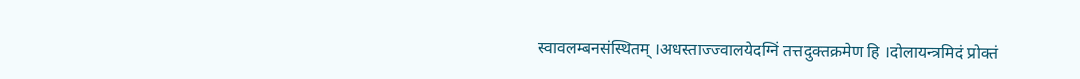स्वावलम्बनसंस्थितम् ।अधस्ताज्ज्वालयेदग्निं तत्तदुक्तक्रमेण हि ।दोलायन्त्रमिदं प्रोक्तं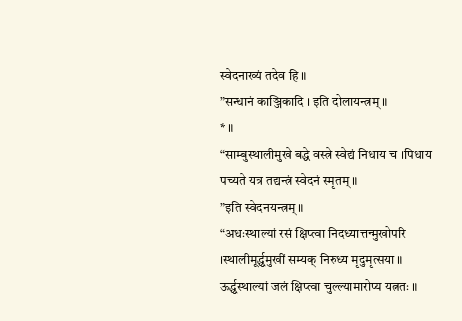स्वेदनाख्यं तदेव हि ॥
”सन्धानं काञ्जिकादि । इति दोलायन्त्रम् ॥
* ॥
“साम्बुस्थालीमुखे बद्धे वस्त्रे स्वेद्यं निधाय च ।पिधाय पच्यते यत्र तद्यन्त्रं स्वेदनं स्मृतम् ॥
”इति स्वेदनयन्त्रम् ॥
“अधःस्थाल्यां रसं क्षिप्त्वा निदध्यात्तन्मुखोपरि ।स्थालीमूर्द्ध्वमुखीं सम्यक् निरुध्य मृदुमृत्सया ॥
ऊर्द्ध्वस्थाल्यां जलं क्षिप्त्वा चुल्ल्यामारोप्य यत्नतः ॥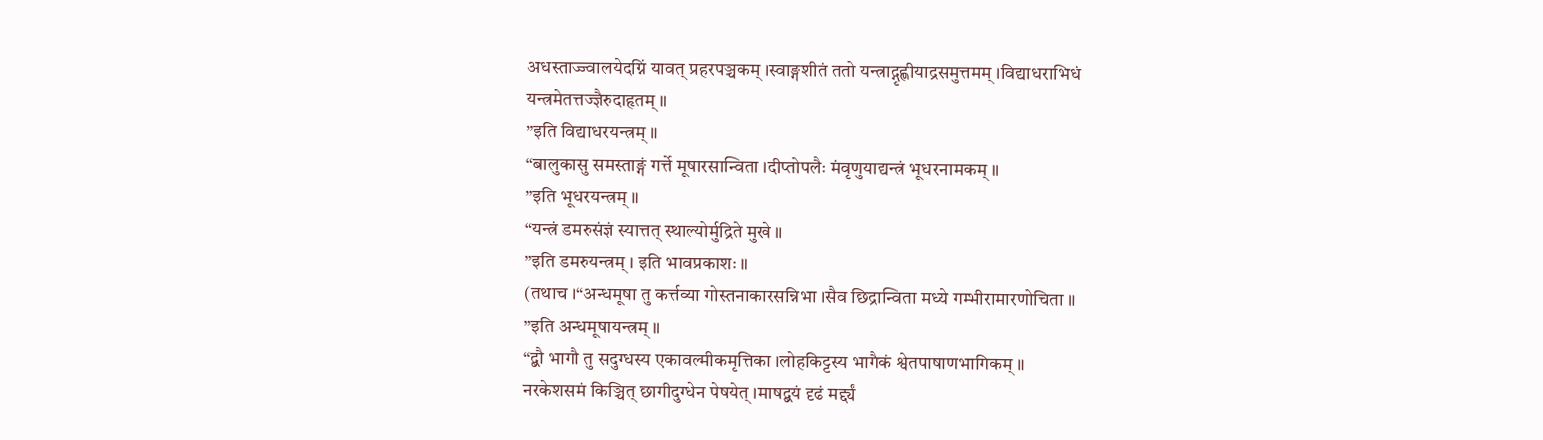अधस्ताज्ज्वालयेदग्निं यावत् प्रहरपञ्चकम् ।स्वाङ्गशीतं ततो यन्त्राद्गृह्णीयाद्रसमुत्तमम् ।विद्याधराभिधं यन्त्रमेतत्तज्ज्ञैरुदाहृतम् ॥
”इति विद्याधरयन्त्रम् ॥
“बालुकासु समस्ताङ्गं गर्त्ते मूषारसान्विता ।दीप्तोपलैः मंवृणुयाद्यन्त्रं भूधरनामकम् ॥
”इति भूधरयन्त्रम् ॥
“यन्त्रं डमरुसंज्ञं स्यात्तत् स्थाल्योर्मुद्रिते मुखे ॥
”इति डमरुयन्त्रम् । इति भावप्रकाशः ॥
(तथाच ।“अन्धमूषा तु कर्त्तव्या गोस्तनाकारसन्निभा ।सैव छिद्रान्विता मध्ये गम्भीरामारणोचिता ॥
”इति अन्धमूषायन्त्रम् ॥
“द्बौ भागौ तु सदुग्धस्य एकावल्मीकमृत्तिका ।लोहकिट्टस्य भागैकं श्वेतपाषाणभागिकम् ॥
नरकेशसमं किञ्चित् छागीदुग्धेन पेषयेत् ।माषद्बयं दृढं मर्द्द्यं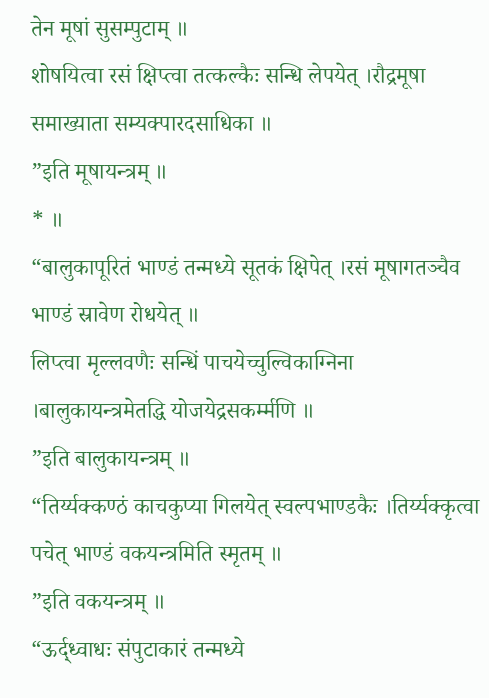तेन मूषां सुसम्पुटाम् ॥
शोषयित्वा रसं क्षिप्त्वा तत्कल्कैः सन्धि लेपयेत् ।रौद्रमूषा समाख्याता सम्यक्पारदसाधिका ॥
”इति मूषायन्त्रम् ॥
* ॥
“बालुकापूरितं भाण्डं तन्मध्ये सूतकं क्षिपेत् ।रसं मूषागतञ्चैव भाण्डं स्रावेण रोधयेत् ॥
लिप्त्वा मृल्लवणैः सन्धिं पाचयेच्चुल्विकाग्निना ।बालुकायन्त्रमेतद्धि योजयेद्रसकर्म्मणि ॥
”इति बालुकायन्त्रम् ॥
“तिर्य्यक्कण्ठं काचकुप्या गिलयेत् स्वल्पभाण्डकैः ।तिर्य्यक्कृत्वा पचेत् भाण्डं वकयन्त्रमिति स्मृतम् ॥
”इति वकयन्त्रम् ॥
“ऊर्द्ध्वाधः संपुटाकारं तन्मध्ये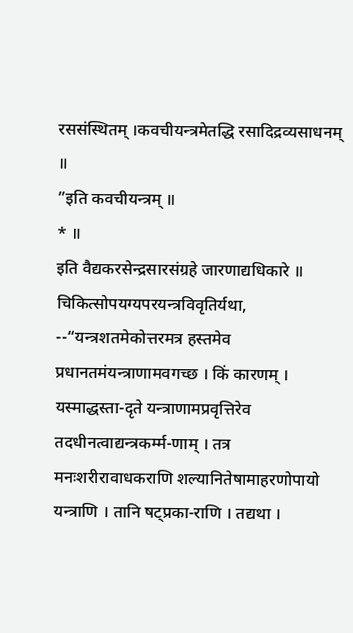रससंस्थितम् ।कवचीयन्त्रमेतद्धि रसादिद्रव्यसाधनम् ॥
”इति कवचीयन्त्रम् ॥
* ॥
इति वैद्यकरसेन्द्रसारसंग्रहे जारणाद्यधिकारे ॥
चिकित्सोपयग्यपरयन्त्रविवृतिर्यथा, --“यन्त्रशतमेकोत्तरमत्र हस्तमेव प्रधानतमंयन्त्राणामवगच्छ । किं कारणम् । यस्माद्धस्ता-दृते यन्त्राणामप्रवृत्तिरेव तदधीनत्वाद्यन्त्रकर्म्म-णाम् । तत्र मनःशरीरावाधकराणि शल्यानितेषामाहरणोपायो यन्त्राणि । तानि षट्प्रका-राणि । तद्यथा ।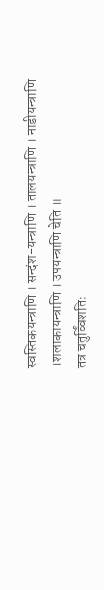स्वस्तिकयन्त्राणि । सन्दंश-यन्त्राणि । तालयन्त्राणि । नाडीयन्त्राणि ।शलाकायन्त्राणि । उपयन्त्राणि चेति ॥
तत्र चतुर्व्विंशतिः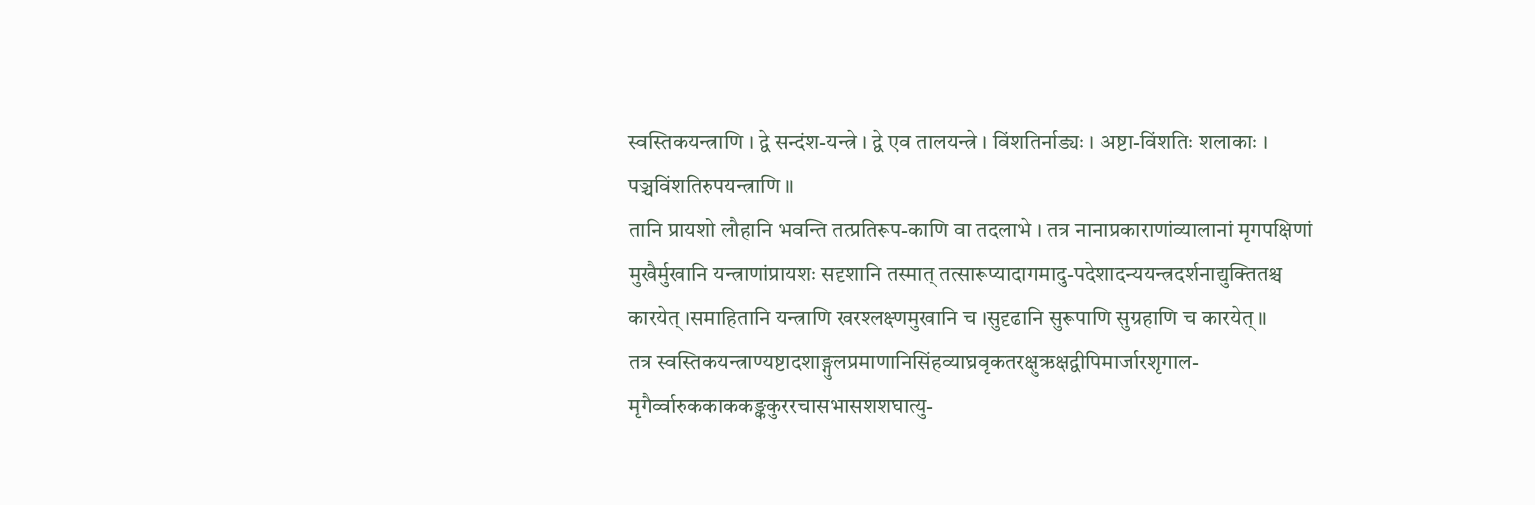स्वस्तिकयन्त्राणि । द्वे सन्दंश-यन्त्रे । द्वे एव तालयन्त्रे । विंशतिर्नाड्यः । अष्टा-विंशतिः शलाकाः । पञ्चविंशतिरुपयन्त्राणि ॥
तानि प्रायशो लौहानि भवन्ति तत्प्रतिरूप-काणि वा तदलाभे । तत्र नानाप्रकाराणांव्यालानां मृगपक्षिणां मुखैर्मुखानि यन्त्राणांप्रायशः सदृशानि तस्मात् तत्सारूप्यादागमादु-पदेशादन्ययन्त्रदर्शनाद्युक्तितश्च कारयेत् ।समाहितानि यन्त्राणि खरश्लक्ष्णमुखानि च ।सुदृढानि सुरूपाणि सुग्रहाणि च कारयेत् ॥
तत्र स्वस्तिकयन्त्राण्यष्टादशाङ्गुलप्रमाणानिसिंहव्याघ्रवृकतरक्षुऋक्षद्वीपिमार्जारशृगाल-मृगैर्व्वारुककाककङ्ककुररचासभासशशघात्यु-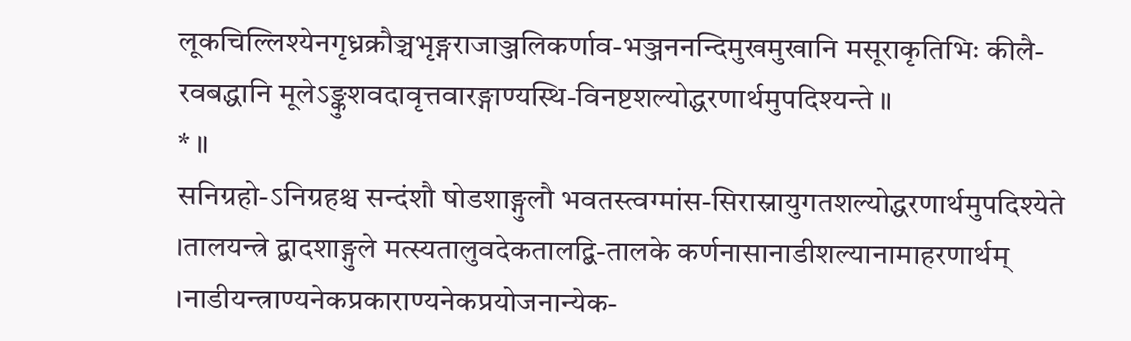लूकचिल्लिश्येनगृध्रक्रौञ्चभृङ्गराजाञ्जलिकर्णाव-भञ्जननन्दिमुखमुखानि मसूराकृतिभिः कीलै-रवबद्धानि मूलेऽङ्कुशवदावृत्तवारङ्गाण्यस्थि-विनष्टशल्योद्धरणार्थमुपदिश्यन्ते ॥
* ॥
सनिग्रहो-ऽनिग्रहश्च सन्दंशौ षोडशाङ्गुलौ भवतस्त्वग्मांस-सिरास्नायुगतशल्योद्धरणार्थमुपदिश्येते ।तालयन्त्रे द्बादशाङ्गुले मत्स्यतालुवदेकतालद्बि-तालके कर्णनासानाडीशल्यानामाहरणार्थम् ।नाडीयन्त्राण्यनेकप्रकाराण्यनेकप्रयोजनान्येक-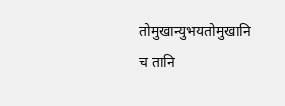तोमुखान्युभयतोमुखानि च तानि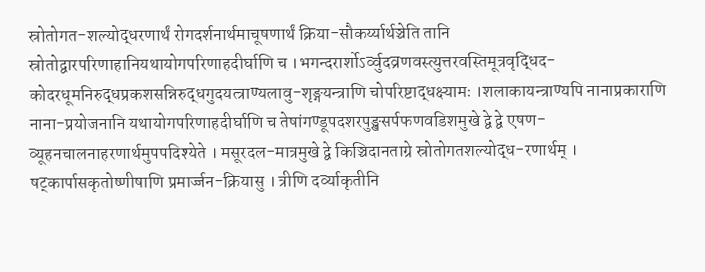स्रोतोगत-शल्योद्धरणार्थं रोगदर्शनार्थमाचूषणार्थं क्रिया-सौकर्य्यार्थञ्चेति तानि स्रोतोद्वारपरिणाहानियथायोगपरिणाहदीर्घाणि च ।भगन्दरार्शोऽर्व्वुदव्रणवस्त्युत्तरवस्तिमूत्रवृद्धिद-कोदरधूमनिरुद्धप्रकशसन्निरुद्धगुदयत्त्राण्यलावु-शृङ्गयन्त्राणि चोपरिष्टाद्धक्ष्यामः ।शलाकायन्त्राण्यपि नानाप्रकाराणि नाना-प्रयोजनानि यथायोगपरिणाहदीर्घाणि च तेषांगण्डूपदशरपुङ्खसर्पफणवडिशमुखे द्वे द्वे एषण-व्यूहनचालनाहरणार्थमुपपदिश्येते । मसूरदल-मात्रमुखे द्वे किञ्चिदानताग्रे स्रोतोगतशल्योद्ध-रणार्थम् । षट्कार्पासकृतोष्णीषाणि प्रमार्ज्जन-क्रियासु । त्रीणि दर्व्याकृतीनि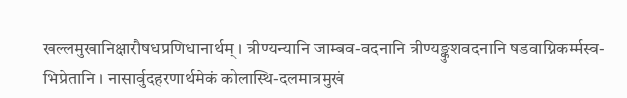खल्लमुखानिक्षारौषधप्रणिधानार्थम् । त्रीण्यन्यानि जाम्बव-वदनानि त्रीण्यङ्कुशवदनानि षडवाग्निकर्म्मस्व-भिप्रेतानि । नासार्वुदहरणार्थमेकं कोलास्थि-दलमात्रमुखं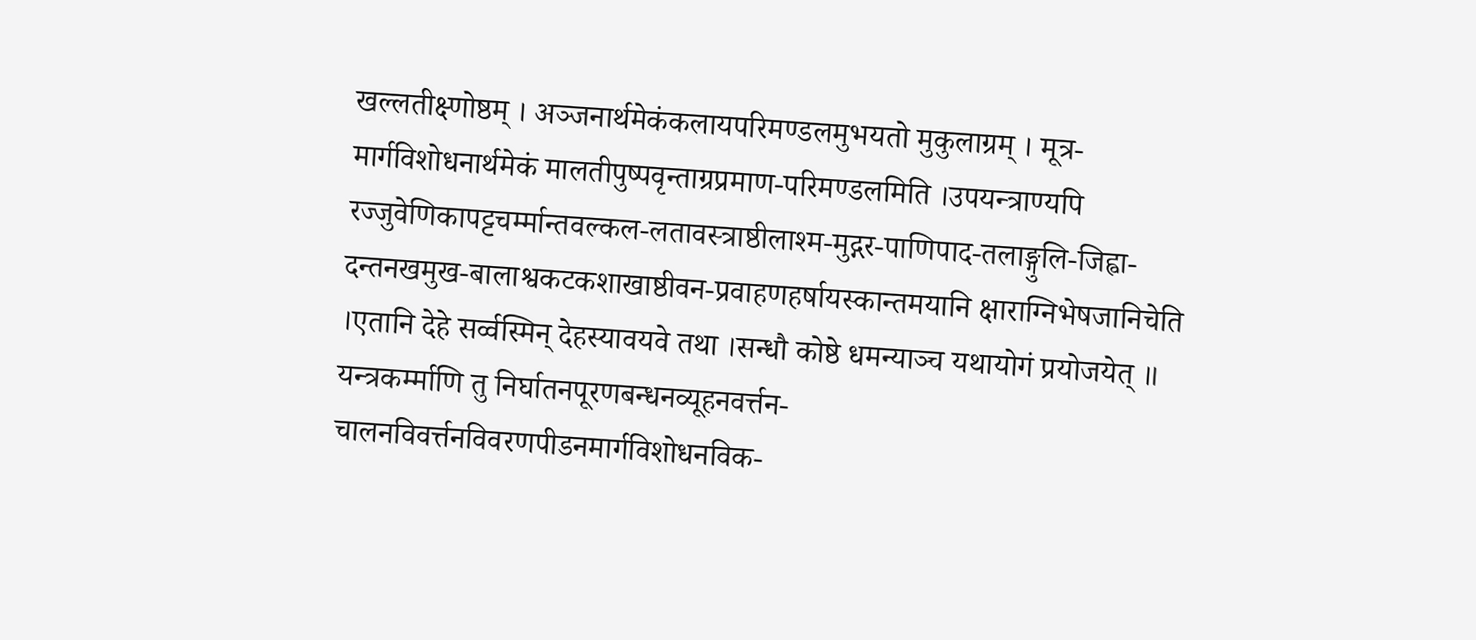खल्लतीक्ष्णोष्ठम् । अञ्जनार्थमेकंकलायपरिमण्डलमुभयतो मुकुलाग्रम् । मूत्र-मार्गविशोधनार्थमेकं मालतीपुष्पवृन्ताग्रप्रमाण-परिमण्डलमिति ।उपयन्त्राण्यपि रज्जुवेणिकापट्टचर्म्मान्तवल्कल-लतावस्त्राष्ठीलाश्म-मुद्गर-पाणिपाद-तलाङ्गुलि-जिह्वा-दन्तनखमुख-बालाश्वकटकशाखाष्ठीवन-प्रवाहणहर्षायस्कान्तमयानि क्षाराग्निभेषजानिचेति ।एतानि देहे सर्व्वस्मिन् देहस्यावयवे तथा ।सन्धौ कोष्ठे धमन्याञ्च यथायोगं प्रयोजयेत् ॥
यन्त्रकर्म्माणि तु निर्घातनपूरणबन्धनव्यूहनवर्त्तन-चालनविवर्त्तनविवरणपीडनमार्गविशोधनविक-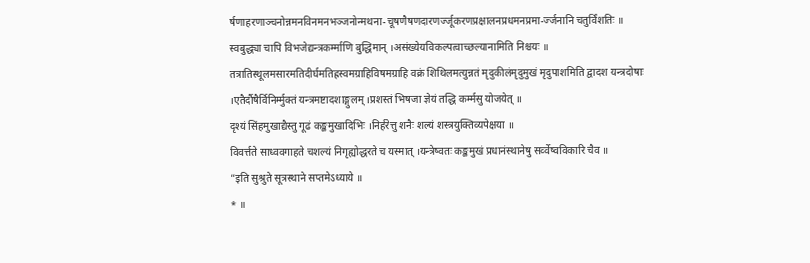र्षणाहरणाञ्चनोन्नमनविनमनभञ्जनोन्मथना-चूषणैषणदारणर्ज्जूकरणप्रक्षालनप्रधमनप्रमा-र्ज्जनानि चतुर्विंशतिः ॥
स्वबुद्ध्या चापि विभजेद्यन्त्रकर्म्माणि बुद्धिमान् ।असंख्येयविकल्पत्वाच्छल्यानामिति निश्चयः ॥
तत्रातिस्थूलमसारमतिदीर्घमतिह्रस्वमग्राहिविषमग्राहि वक्रं शिथिलमत्युन्नतं मृदुकीलंमृदुमुखं मृदुपाशमिति द्वादश यन्त्रदोषाः ।एतैर्दौषैर्विनिर्म्मुक्तं यन्त्रमष्टादशाङ्गुलम् ।प्रशस्तं भिषजा ज्ञेयं तद्धि कर्म्मसु योजयेत् ॥
दृश्यं सिंहमुखाद्यैस्तु गूढं कङ्कमुखादिभिः ।निर्हरेत्तु शनैः शल्यं शस्त्रयुक्तिव्यपेक्षया ॥
विवर्त्तते साध्ववगाहते चशल्यं निगृह्योद्धरते च यस्मात् ।यन्त्रेष्वतः कङ्कमुखं प्रधानंस्थानेषु सर्व्वेष्वविकारि चैव ॥
”इति सुश्रुते सूत्रस्थाने सप्तमेऽध्याये ॥
* ॥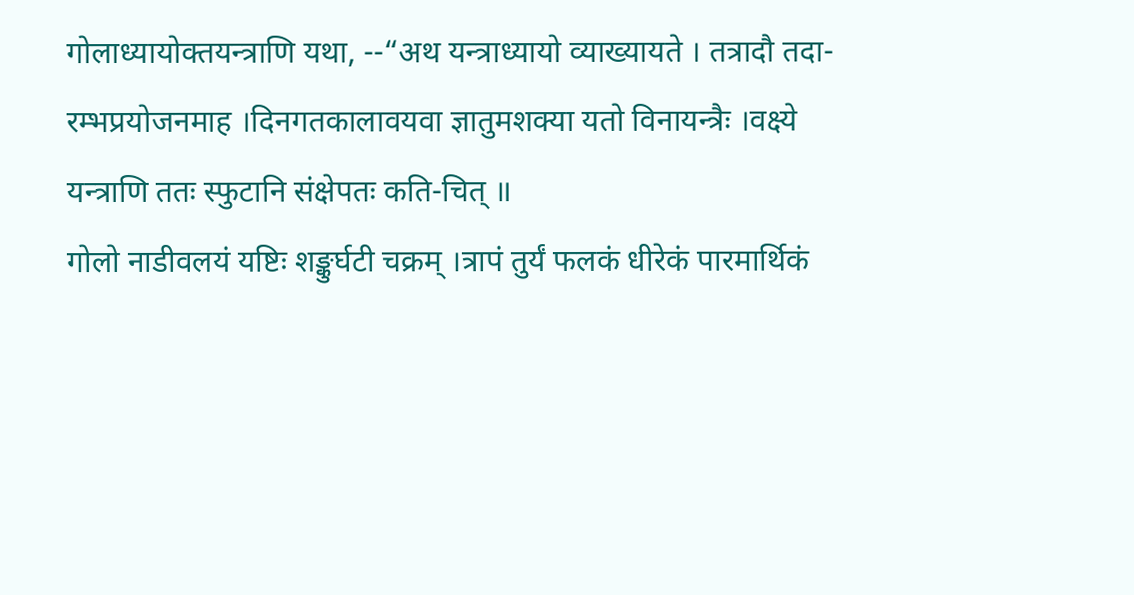गोलाध्यायोक्तयन्त्राणि यथा, --“अथ यन्त्राध्यायो व्याख्यायते । तत्रादौ तदा-रम्भप्रयोजनमाह ।दिनगतकालावयवा ज्ञातुमशक्या यतो विनायन्त्रैः ।वक्ष्ये यन्त्राणि ततः स्फुटानि संक्षेपतः कति-चित् ॥
गोलो नाडीवलयं यष्टिः शङ्कुर्घटी चक्रम् ।त्रापं तुर्यं फलकं धीरेकं पारमार्थिकं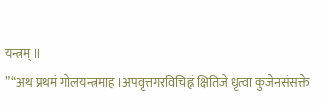यन्त्रम् ॥
”“अथ प्रथमं गोलयन्त्रमाह ।अपवृत्तगरविचिह्नं क्षितिजे धृत्वा कुजेनसंसक्ते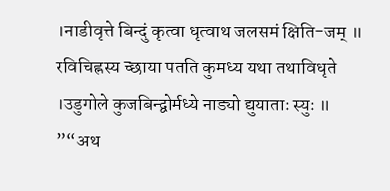।नाडीवृत्ते बिन्दुं कृत्वा धृत्वाथ जलसमं क्षिति-जम् ॥
रविचिह्नस्य च्छाया पतति कुमध्य यथा तथाविधृते ।उडुगोले कुजबिन्द्वोर्मध्ये नाड्यो द्युयाताः स्युः ॥
”“अथ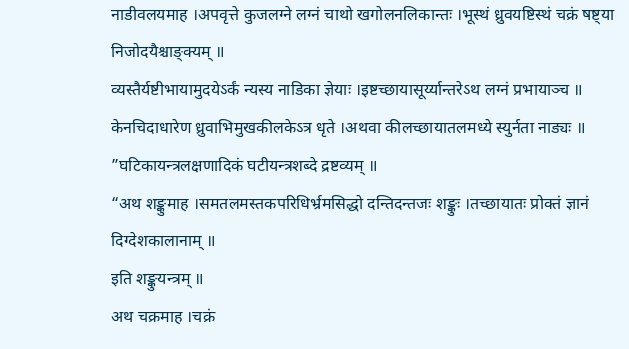नाडीवलयमाह ।अपवृत्ते कुजलग्ने लग्नं चाथो खगोलनलिकान्तः ।भूस्थं ध्रुवयष्टिस्थं चक्रं षष्ट्या निजोदयैश्चाङ्क्यम् ॥
व्यस्तैर्यष्टीभायामुदयेऽर्कं न्यस्य नाडिका ज्ञेयाः ।इष्टच्छायासूर्य्यान्तरेऽथ लग्नं प्रभायाञ्च ॥
केनचिदाधारेण ध्रुवाभिमुखकीलकेऽत्र धृते ।अथवा कीलच्छायातलमध्ये स्युर्नता नाड्यः ॥
”घटिकायन्त्रलक्षणादिकं घटीयन्त्रशब्दे द्रष्टव्यम् ॥
“अथ शङ्कुमाह ।समतलमस्तकपरिधिर्भ्रमसिद्धो दन्तिदन्तजः शङ्कुः ।तच्छायातः प्रोक्तं ज्ञानं दिग्देशकालानाम् ॥
इति शङ्कुयन्त्रम् ॥
अथ चक्रमाह ।चक्रं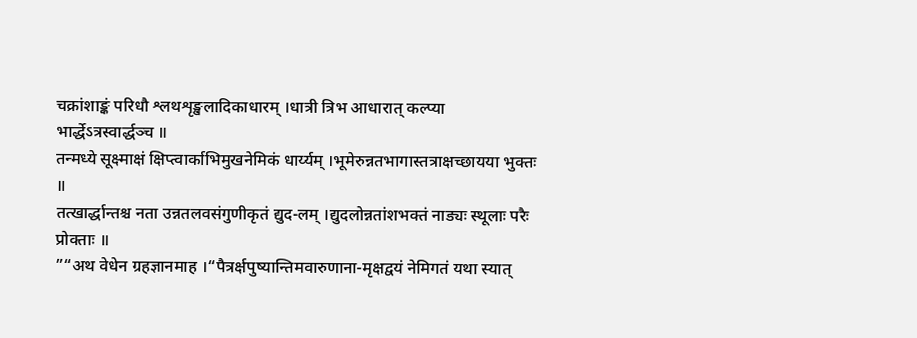चक्रांशाङ्कं परिधौ श्लथशृङ्खलादिकाधारम् ।धात्री त्रिभ आधारात् कल्प्या भार्द्धेऽत्रस्वार्द्धञ्च ॥
तन्मध्ये सूक्ष्माक्षं क्षिप्त्वार्काभिमुखनेमिकं धार्य्यम् ।भूमेरुन्नतभागास्तत्राक्षच्छायया भुक्तः ॥
तत्खार्द्धान्तश्च नता उन्नतलवसंगुणीकृतं द्युद-लम् ।द्युदलोन्नतांशभक्तं नाड्यः स्थूलाः परैः प्रोक्ताः ॥
”“अथ वेधेन ग्रहज्ञानमाह ।“पैत्रर्क्षपुष्यान्तिमवारुणाना-मृक्षद्वयं नेमिगतं यथा स्यात्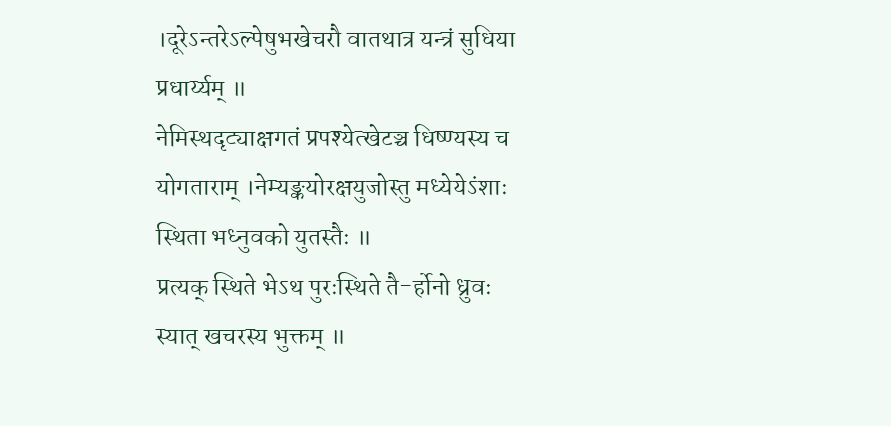।दूरेऽन्तरेऽल्पेषुभखेचरौ वातथात्र यन्त्रं सुधिया प्रधार्य्यम् ॥
नेमिस्थदृट्याक्षगतं प्रपश्येत्खेटञ्च धिष्ण्यस्य च योगताराम् ।नेम्यङ्कयोरक्षयुजोस्तु मध्येयेऽंशाः स्थिता भध्नुवको युतस्तैः ॥
प्रत्यक् स्थिते भेऽथ पुरःस्थिते तै-र्होनो ध्रुवः स्यात् खचरस्य भुक्तम् ॥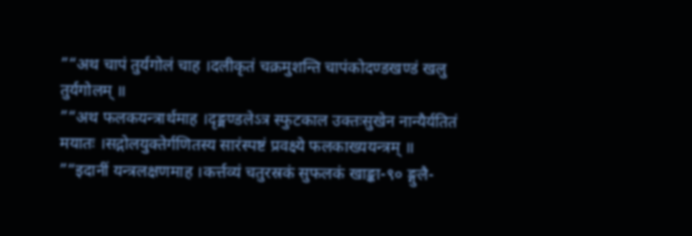”“अथ चापं तुर्यगोलं चाह ।दलीकृतं चक्रमुशन्ति चापंकोदण्डखण्डं खलु तुर्यगोलम् ॥
”“अथ फलकयन्त्रार्थमाह ।दृङ्मण्डलेऽत्र स्फुटकाल उक्तःसुखेन नान्यैर्यतितं मयातः ।सद्गोलयुक्तेर्गणितस्य सारंस्पष्टं प्रवक्ष्ये फलकाख्ययन्त्रम् ॥
”“इदानीं यन्त्रलक्षणमाह ।कर्त्तव्यं चतुरस्रकं सुफलकं खाङ्का-९० ङ्गुलै-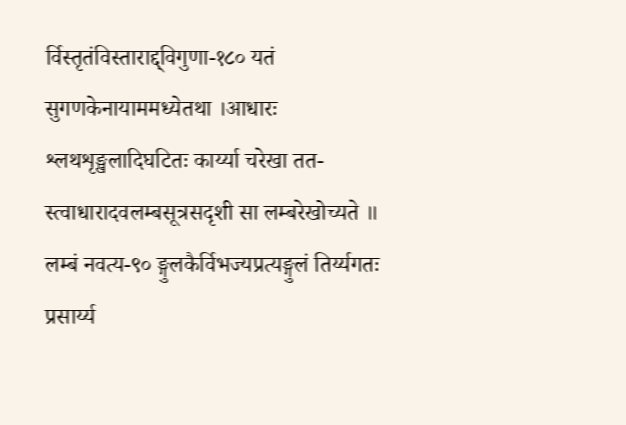र्विस्तृतंविस्ताराद्द्विगुणा-१८० यतं सुगणकेनायाममध्येतथा ।आधारः श्लथशृङ्खलादिघटितः कार्य्या चरेखा तत-स्त्वाधारादवलम्बसूत्रसदृशी सा लम्बरेखोच्यते ॥
लम्बं नवत्य-९० ङ्गुलकैर्विभज्यप्रत्यङ्गुलं तिर्य्यगतः प्रसार्य्य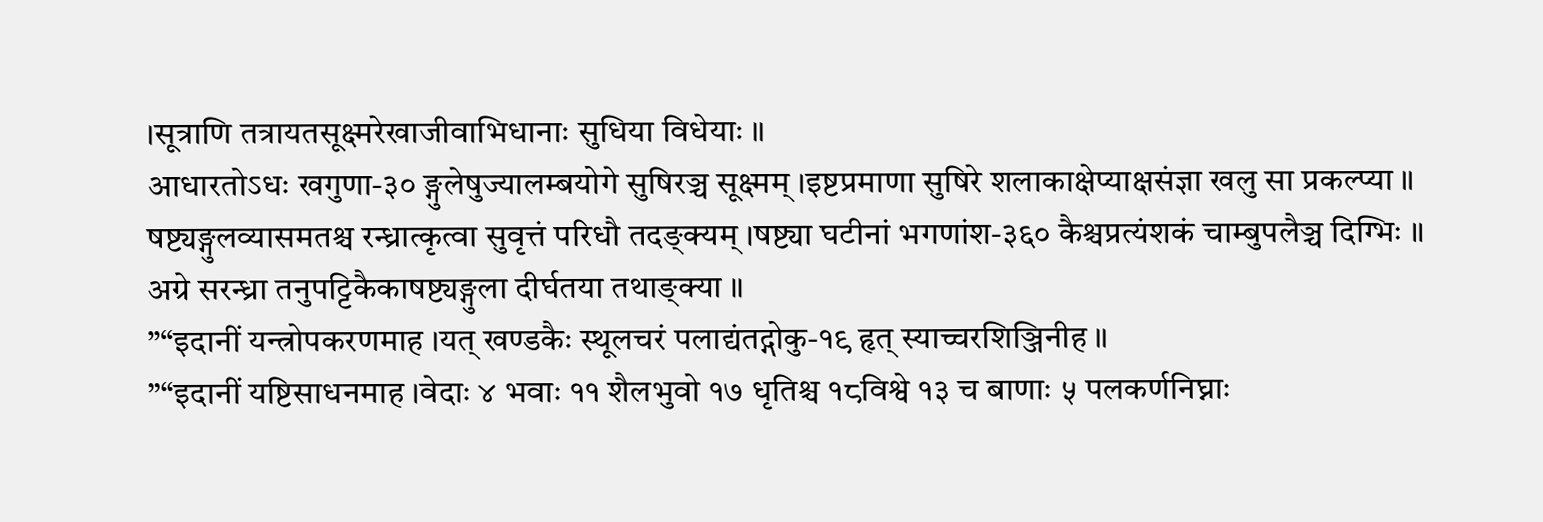।सूत्राणि तत्रायतसूक्ष्मरेखाजीवाभिधानाः सुधिया विधेयाः ॥
आधारतोऽधः खगुणा-३० ङ्गुलेषुज्यालम्बयोगे सुषिरञ्च सूक्ष्मम् ।इष्टप्रमाणा सुषिरे शलाकाक्षेप्याक्षसंज्ञा खलु सा प्रकल्प्या ॥
षष्ट्यङ्गुलव्यासमतश्च रन्ध्रात्कृत्वा सुवृत्तं परिधौ तदङ्क्यम् ।षष्ट्या घटीनां भगणांश-३६० कैश्चप्रत्यंशकं चाम्बुपलैञ्च दिग्भिः ॥
अग्रे सरन्ध्रा तनुपट्टिकैकाषष्ट्यङ्गुला दीर्घतया तथाङ्क्या ॥
”“इदानीं यन्त्रोपकरणमाह ।यत् खण्डकैः स्थूलचरं पलाद्यंतद्गोकु-१९ हृत् स्याच्चरशिञ्जिनीह ॥
”“इदानीं यष्टिसाधनमाह ।वेदाः ४ भवाः ११ शैलभुवो १७ धृतिश्च १८विश्वे १३ च बाणाः ५ पलकर्णनिघ्नाः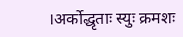।अर्कोद्धृताः स्युः क्रमशः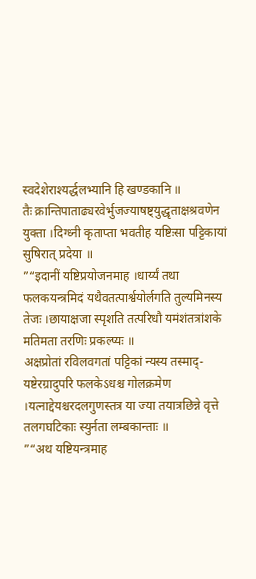स्वदेशेराश्यर्द्धलभ्यानि हि खण्डकानि ॥
तैः क्रान्तिपाताढ्यरवेर्भुजज्याषष्ट्युद्धृताक्षश्रवणेन युक्ता ।दिग्ध्नी कृताप्ता भवतीह यष्टिःसा पट्टिकायां सुषिरात् प्रदेया ॥
”“इदानीं यष्टिप्रयोजनमाह ।धार्य्यं तथा फलकयन्त्रमिदं यथैवतत्पार्श्वयोर्लगति तुल्यमिनस्य तेजः ।छायाक्षजा स्पृशति तत्परिधौ यमंशंतत्रांशके मतिमता तरणिः प्रकल्प्यः ॥
अक्षप्रोतां रविलवगतां पट्टिकां न्यस्य तस्माद्-यष्टेरग्रादुपरि फलकेऽधश्च गोलक्रमेण ।यत्नाद्देयश्चरदलगुणस्तत्र या ज्या तयात्रछिन्ने वृत्ते तलगघटिकाः स्युर्नता लम्बकान्ताः ॥
”“अथ यष्टियन्त्रमाह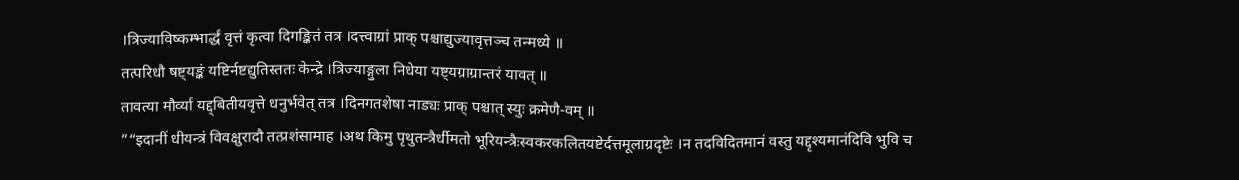।त्रिज्याविष्कम्भार्द्धं वृत्तं कृत्वा दिगङ्कितं तत्र ।दत्त्वाग्रां प्राक् पश्चाद्युज्यावृत्तञ्च तन्मध्ये ॥
तत्परिधौ षष्ट्यङ्कं यष्टिर्नष्टद्युतिस्ततः केन्द्रे ।त्रिज्याङ्गुला निधेया यष्ट्यग्राग्रान्तरं यावत् ॥
तावत्या मौर्व्या यद्द्बितीयवृत्ते धनुर्भवेत् तत्र ।दिनगतशेषा नाड्यः प्राक् पश्चात् स्युः क्रमेणै-वम् ॥
”“इदानीं धीयन्त्रं विवक्षुरादौ तत्प्रशंसामाह ।अथ किमु पृथुतन्त्रैर्धीमतो भूरियन्त्रैःस्वकरकलितयष्टेर्दत्तमूलाग्रदृष्टेः ।न तदविदितमानं वस्तु यद्दृश्यमानंदिवि भुवि च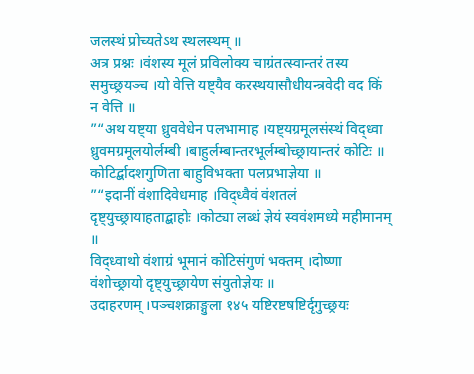जलस्थं प्रोच्यतेऽथ स्थलस्थम् ॥
अत्र प्रश्नः ।वंशस्य मूलं प्रविलोक्य चाग्रंतत्स्वान्तरं तस्य समुच्छ्रयञ्च ।यो वेत्ति यष्ट्यैव करस्थयासौधीयन्त्रवेदी वद किं न वेत्ति ॥
”“अथ यष्ट्या ध्रुववेधेन पलभामाह ।यष्ट्यग्रमूलसंस्थं विद्ध्वा ध्रुवमग्रमूलयोर्लम्बी ।बाहुर्लम्बान्तरभूर्लम्बोच्छ्रायान्तरं कोटिः ॥
कोटिर्द्बादशगुणिता बाहुविभक्ता पलप्रभाज्ञेया ॥
”“इदानीं वंशादिवेधमाह ।विद्ध्वैवं वंशतलं दृष्ट्युच्छ्रायाहताद्बाहोः ।कोट्या लब्धं ज्ञेयं स्ववंशमध्ये महीमानम् ॥
विद्ध्वाथो वंशाग्रं भूमानं कोटिसंगुणं भक्तम् ।दोष्णा वंशोच्छ्रायो दृष्ट्युच्छ्रायेण संयुतोज्ञेयः ॥
उदाहरणम् ।पञ्चशक्राङ्गुला १४५ यष्टिरष्टषष्टिर्दृगुच्छ्रयः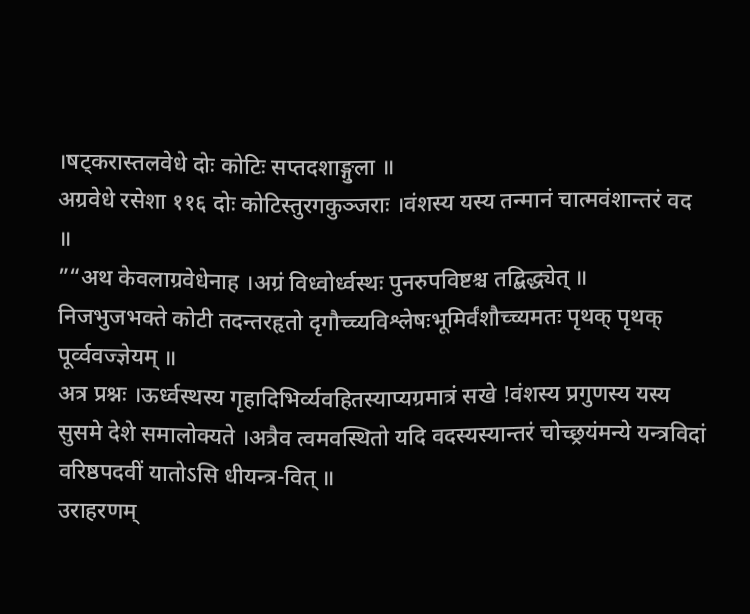।षट्करास्तलवेधे दोः कोटिः सप्तदशाङ्गुला ॥
अग्रवेधे रसेशा ११६ दोः कोटिस्तुरगकुञ्जराः ।वंशस्य यस्य तन्मानं चात्मवंशान्तरं वद ॥
”“अथ केवलाग्रवेधेनाह ।अग्रं विध्वोर्ध्वस्थः पुनरुपविष्टश्च तद्बिद्ध्येत् ॥
निजभुजभक्ते कोटी तदन्तरहृतो दृगौच्च्यविश्लेषःभूमिर्वंशौच्च्यमतः पृथक् पृथक् पूर्व्ववज्ज्ञेयम् ॥
अत्र प्रश्नः ।ऊर्ध्वस्थस्य गृहादिभिर्व्यवहितस्याप्यग्रमात्रं सखे !वंशस्य प्रगुणस्य यस्य सुसमे देशे समालोक्यते ।अत्रैव त्वमवस्थितो यदि वदस्यस्यान्तरं चोच्छ्रयंमन्ये यन्त्रविदां वरिष्ठपदवीं यातोऽसि धीयन्त्र-वित् ॥
उराहरणम्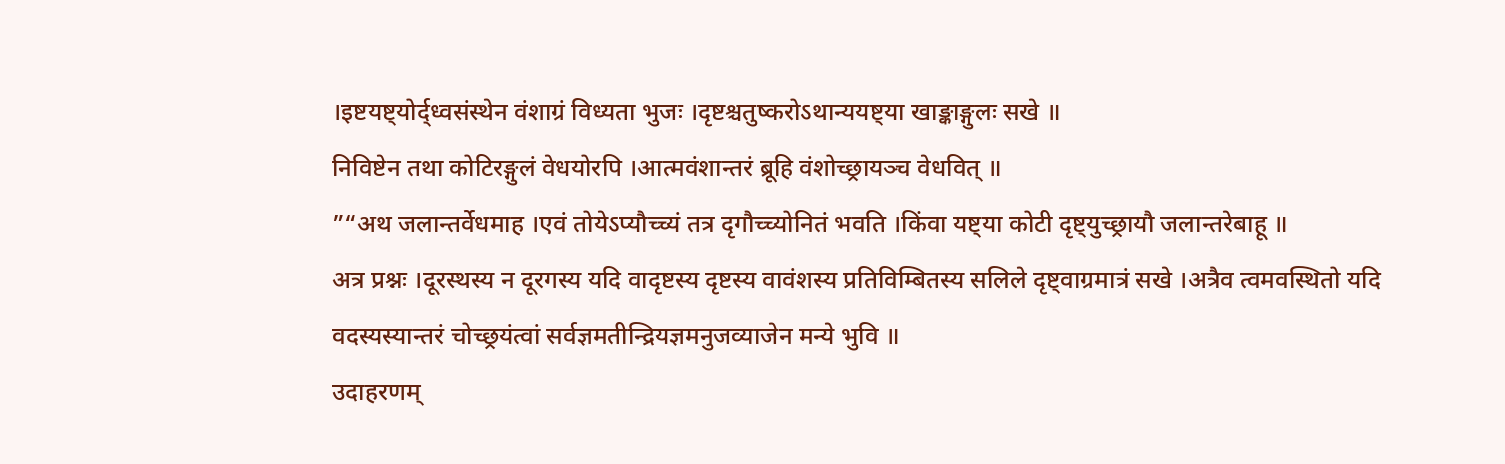।इष्टयष्ट्योर्द्ध्वसंस्थेन वंशाग्रं विध्यता भुजः ।दृष्टश्चतुष्करोऽथान्ययष्ट्या खाङ्काङ्गुलः सखे ॥
निविष्टेन तथा कोटिरङ्गुलं वेधयोरपि ।आत्मवंशान्तरं ब्रूहि वंशोच्छ्रायञ्च वेधवित् ॥
”“अथ जलान्तर्वेधमाह ।एवं तोयेऽप्यौच्च्यं तत्र दृगौच्च्योनितं भवति ।किंवा यष्ट्या कोटी दृष्ट्युच्छ्रायौ जलान्तरेबाहू ॥
अत्र प्रश्नः ।दूरस्थस्य न दूरगस्य यदि वादृष्टस्य दृष्टस्य वावंशस्य प्रतिविम्बितस्य सलिले दृष्ट्वाग्रमात्रं सखे ।अत्रैव त्वमवस्थितो यदि वदस्यस्यान्तरं चोच्छ्रयंत्वां सर्वज्ञमतीन्द्रियज्ञमनुजव्याजेन मन्ये भुवि ॥
उदाहरणम्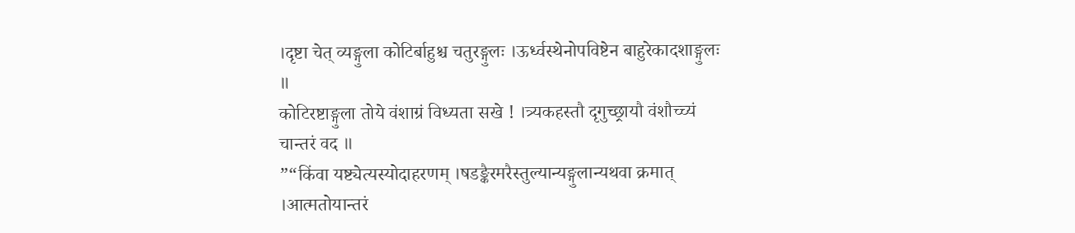।दृष्टा चेत् व्यङ्गुला कोटिर्बाहुश्च चतुरङ्गुलः ।ऊर्ध्वस्थेनोपविष्टेन बाहुरेकादशाङ्गुलः ॥
कोटिरष्टाङ्गुला तोये वंशाग्रं विध्यता सखे ! ।त्र्यकहस्तौ दृगुच्छ्रायौ वंशौच्च्यं चान्तरं वद ॥
”“किंवा यष्ट्येत्यस्योदाहरणम् ।षडङ्कैरमरैस्तुल्यान्यङ्गुलान्यथवा क्रमात् ।आत्मतोयान्तरं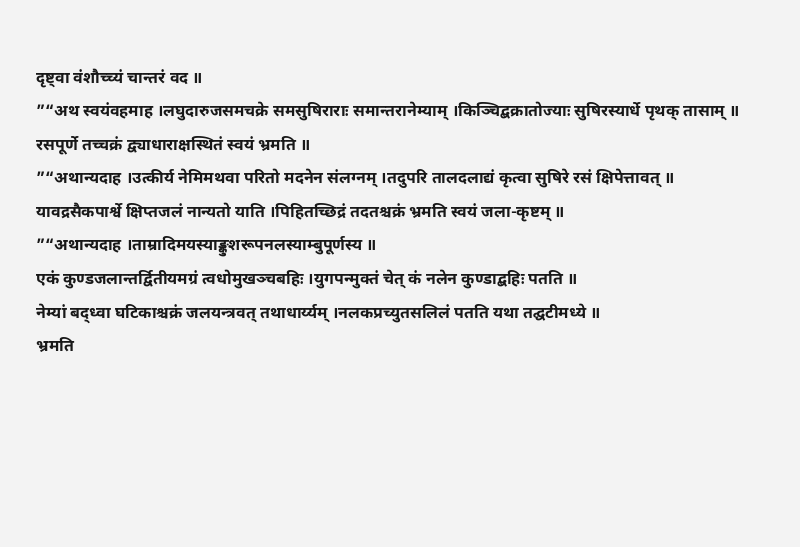दृष्ट्वा वंशौच्च्यं चान्तरं वद ॥
”“अथ स्वयंवहमाह ।लघुदारुजसमचक्रे समसुषिराराः समान्तरानेम्याम् ।किञ्चिद्बक्रातोज्याः सुषिरस्यार्धे पृथक् तासाम् ॥
रसपूर्णे तच्चक्रं द्व्याधाराक्षस्थितं स्वयं भ्रमति ॥
”“अथान्यदाह ।उत्कीर्य नेमिमथवा परितो मदनेन संलग्नम् ।तदुपरि तालदलाद्यं कृत्वा सुषिरे रसं क्षिपेत्तावत् ॥
यावद्रसैकपार्श्वे क्षिप्तजलं नान्यतो याति ।पिहितच्छिद्रं तदतश्चक्रं भ्रमति स्वयं जला-कृष्टम् ॥
”“अथान्यदाह ।ताम्रादिमयस्याङ्कुशरूपनलस्याम्बुपूर्णस्य ॥
एकं कुण्डजलान्तर्द्वितीयमग्रं त्वधोमुखञ्चबहिः ।युगपन्मुक्तं चेत् कं नलेन कुण्डाद्बहिः पतति ॥
नेम्यां बद्ध्वा घटिकाश्चक्रं जलयन्त्रवत् तथाधार्य्यम् ।नलकप्रच्युतसलिलं पतति यथा तद्घटीमध्ये ॥
भ्रमति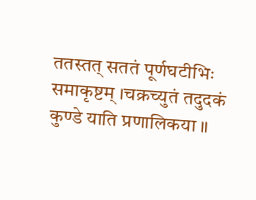ततस्तत् सततं पूर्णघटीभिः समाकृष्टम् ।चक्रच्युतं तदुदकं कुण्डे याति प्रणालिकया ॥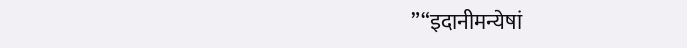”“इदानीमन्येषां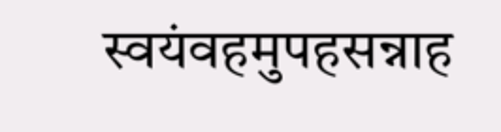स्वयंवहमुपहसन्नाह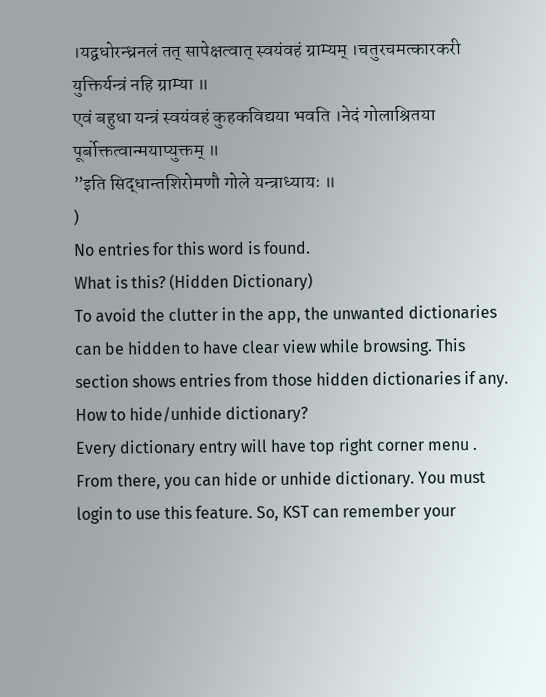।यद्वधोरन्ध्रनलं तत् सापेक्षत्वात् स्वयंवहं ग्राम्यम् ।चतुरचमत्कारकरी युक्तिर्यन्त्रं नहि ग्राम्या ॥
एवं बहुधा यन्त्रं स्वयंवहं कुहकविद्यया भवति ।नेदं गोलाश्रितया पूर्बोक्तत्वान्मयाप्युक्तम् ॥
”इति सिद्धान्तशिरोमणौ गोले यन्त्राध्यायः ॥
)
No entries for this word is found.
What is this? (Hidden Dictionary)
To avoid the clutter in the app, the unwanted dictionaries can be hidden to have clear view while browsing. This section shows entries from those hidden dictionaries if any.
How to hide/unhide dictionary?
Every dictionary entry will have top right corner menu . From there, you can hide or unhide dictionary. You must login to use this feature. So, KST can remember your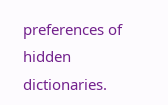preferences of hidden dictionaries.